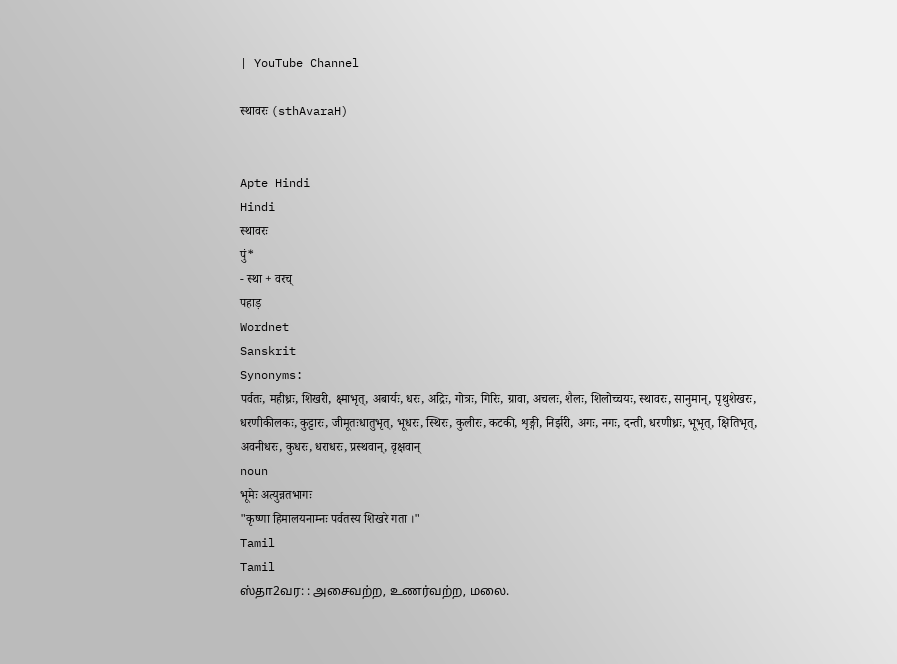| YouTube Channel

स्थावरः (sthAvaraH)


Apte Hindi
Hindi
स्थावरः
पुं*
- स्था + वरच्
पहाड़
Wordnet
Sanskrit
Synonyms:
पर्वतः, महीध्रः, शिखरी, क्ष्माभृत्, अबार्यः, धरः, अद्रिः, गोत्रः, गिरिः, ग्रावा, अचलः, शैलः, शिलोच्चयः, स्थावरः, सानुमान्, पृथुशेखरः, धरणीकीलकः, कुट्टारः, जीमूतःधातुभृत्, भूधरः, स्थिरः, कुलीरः, कटकी, शृङ्गी, निर्झरी, अगः, नगः, दन्ती, धरणीध्रः, भूभृत्, क्षितिभृत्, अवनीधरः, कुधरः, धराधरः, प्रस्थवान्, वृक्षवान्
noun
भूमेः अत्युन्नतभागः
"कृष्णा हिमालयनाम्नः पर्वतस्य शिखरे गता ।"
Tamil
Tamil
ஸ்தா2வர: : அசைவற்ற, உணர்வற்ற, மலை.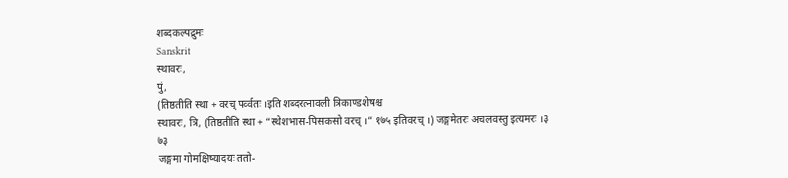शब्दकल्पद्रुमः
Sanskrit
स्थावरः,
पुं,
(तिष्ठतीति स्था + वरच् पर्व्वतः ।इति शब्दरत्नावली त्रिकाण्डशेषश्च
स्थावरः, त्रि, (तिष्ठतीति स्था + “स्थेशभास-पिसकसो वरच् ।” १७५ इतिवरच् ।) जङ्गमेतरः अचलवस्तु इत्यमरः ।३ ७३
जङ्गमा गोमक्षिष्यादयः ततो-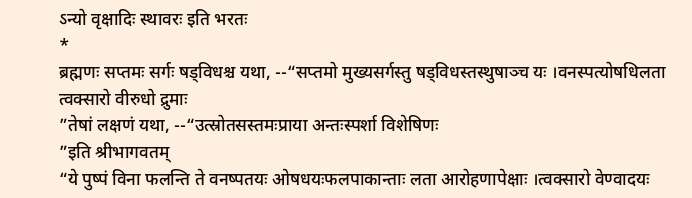ऽन्यो वृक्षादिः स्थावरः इति भरतः
*
ब्रह्मणः सप्तमः सर्गः षड्विधश्च यथा, --“सप्तमो मुख्यसर्गस्तु षड्विधस्तस्थुषाञ्च यः ।वनस्पत्योषधिलता त्वक्सारो वीरुधो द्रुमाः
”तेषां लक्षणं यथा, --“उत्स्रोतसस्तमःप्राया अन्तःस्पर्शा विशेषिणः
”इति श्रीभागवतम्
“ये पुष्पं विना फलन्ति ते वनष्पतयः ओषधयःफलपाकान्ताः लता आरोहणापेक्षाः ।त्वक्सारो वेण्वादयः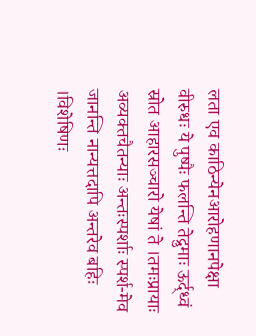लता एव काठिन्येनआरोहणानपेक्षा वीरुधः ये पुष्पैः फलन्ति तेद्रुमाः ऊर्द्ध्वं स्रोत आहारसञ्चारो येषां ते ।तमःप्रायाः अव्यक्तचैतन्याः अन्तःस्पर्शाः स्पर्श-मेव जानन्ति नान्यत्तदापि अन्तरेव बहिः ।विशेषिणः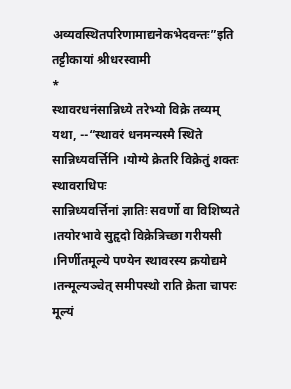अव्यवस्थितपरिणामाद्यनेकभेदवन्तः”इति तट्टीकायां श्रीधरस्वामी
*
स्थावरधनंसान्निध्ये तरेभ्यो विक्रे तव्यम् यथा, --“स्थावरं धनमन्यस्मै स्थिते सान्निध्यवर्त्तिनि ।योग्ये क्रेतरि विक्रेतुं शक्तः स्थावराधिपः
सान्निध्यवर्त्तिनां ज्ञातिः सवर्णो वा विशिष्यते ।तयोरभावे सुहृदो विक्रेत्रिच्छा गरीयसी ।निर्णीतमूल्ये पण्येन स्थावरस्य क्रयोद्यमे ।तन्मूल्यञ्चेत् समीपस्थो राति क्रेता चापरः
मूल्यं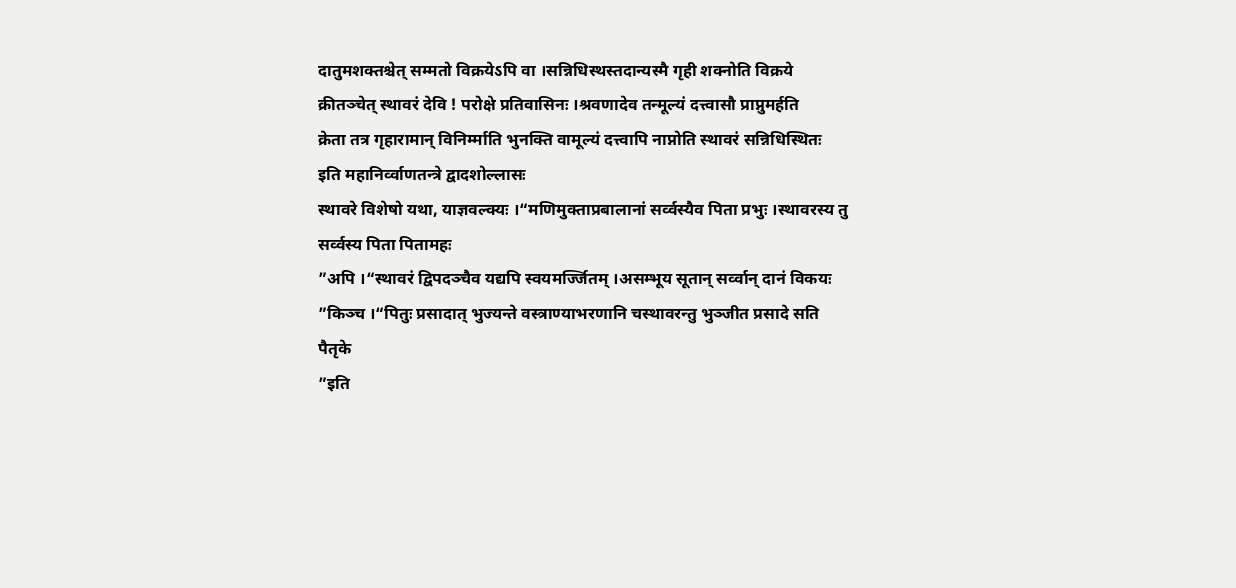दातुमशक्तश्चेत् सम्मतो विक्रयेऽपि वा ।सन्निधिस्थस्तदान्यस्मै गृही शक्नोति विक्रये
क्रीतञ्चेत् स्थावरं देवि ! परोक्षे प्रतिवासिनः ।श्रवणादेव तन्मूल्यं दत्त्वासौ प्राप्नुमर्हति
क्रेता तत्र गृहारामान् विनिर्म्माति भुनक्ति वामूल्यं दत्त्वापि नाप्नोति स्थावरं सन्निधिस्थितः
इति महानिर्व्वाणतन्त्रे द्वादशोल्लासः
स्थावरे विशेषो यथा, याज्ञवल्क्यः ।“मणिमुक्ताप्रबालानां सर्व्वस्यैव पिता प्रभुः ।स्थावरस्य तु सर्व्वस्य पिता पितामहः
”अपि ।“स्थावरं द्विपदञ्चैव यद्यपि स्वयमर्ज्जितम् ।असम्भूय सूतान् सर्व्वान् दानं विकयः
”किञ्च ।“पितुः प्रसादात् भुज्यन्ते वस्त्राण्याभरणानि चस्थावरन्तु भुञ्जीत प्रसादे सति पैतृके
”इति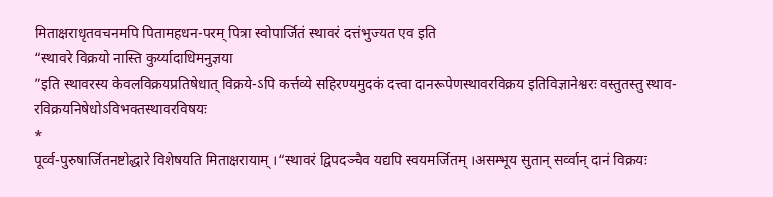मिताक्षराधृतवचनमपि पितामहधन-परम् पित्रा स्वोपार्जितं स्थावरं दत्तंभुज्यत एव इति
“स्थावरे विक्रयो नास्ति कुर्य्यादाधिमनुज्ञया
”इति स्थावरस्य केवलविक्रयप्रतिषेधात् विक्रये-ऽपि कर्त्तव्ये सहिरण्यमुदकं दत्त्वा दानरूपेणस्थावरविक्रय इतिविज्ञानेश्वरः वस्तुतस्तु स्थाव-रविक्रयनिषेधोऽविभक्तस्थावरविषयः
*
पूर्व्व-पुरुषार्जितनष्टोद्धारे विशेषयति मिताक्षरायाम् ।“स्थावरं द्विपदञ्चैव यद्यपि स्वयमर्जितम् ।असम्भूय सुतान् सर्व्वान् दानं विक्रयः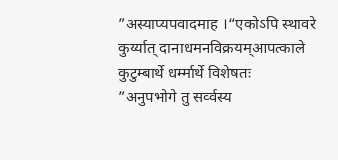”अस्याप्यपवादमाह ।“एकोऽपि स्थावरे कुर्य्यात् दानाधमनविक्रयम्आपत्काले कुटुम्बार्थे धर्म्मार्थे विशेषतः
”अनुपभोगे तु सर्व्वस्य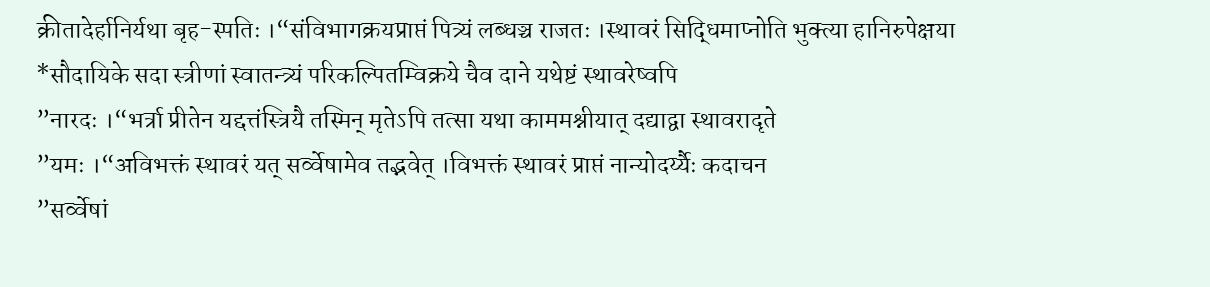क्रीतादेर्हानिर्यथा बृह-स्पतिः ।“संविभागक्रयप्राप्तं पित्र्यं लब्धञ्च राजतः ।स्थावरं सिद्धिमाप्नोति भुक्त्या हानिरुपेक्षया
*सौदायिके सदा स्त्रीणां स्वातन्त्र्यं परिकल्पितम्विक्रये चैव दाने यथेष्टं स्थावरेष्वपि
”नारदः ।“भर्त्रा प्रीतेन यद्दत्तंस्त्रियै तस्मिन् मृतेऽपि तत्सा यथा काममश्नीयात् दद्याद्वा स्थावरादृते
”यमः ।“अविभक्तं स्थावरं यत् सर्व्वेषामेव तद्भवेत् ।विभक्तं स्थावरं प्राप्तं नान्योदर्य्यैः कदाचन
”सर्व्वेषां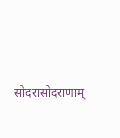सोदरासोदराणाम्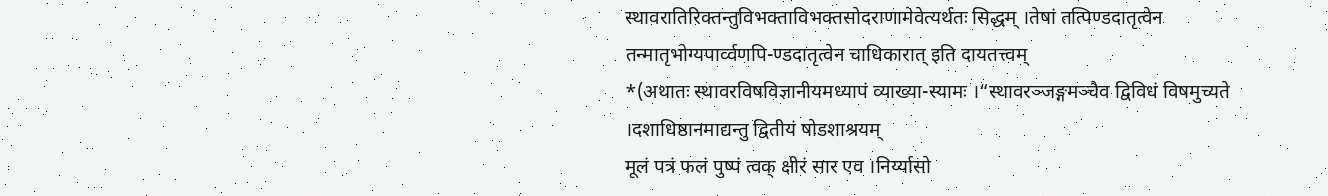स्थावरातिरिक्तन्तुविभक्ताविभक्तसोदराणामेवेत्यर्थतः सिद्धम् ।तेषां तत्पिण्डदातृत्वेन तन्मातृभोग्यपार्व्वणपि-ण्डदातृत्वेन चाधिकारात् इति दायतत्त्वम्
*(अथातः स्थावरविषविज्ञानीयमध्यापं व्याख्या-स्यामः ।“स्थावरञ्जङ्गमञ्चैव द्विविधं विषमुच्यते ।दशाधिष्ठानमाद्यन्तु द्वितीयं षोडशाश्रयम्
मूलं पत्रं फलं पुष्पं त्वक् क्षीरं सार एव ।निर्य्यासो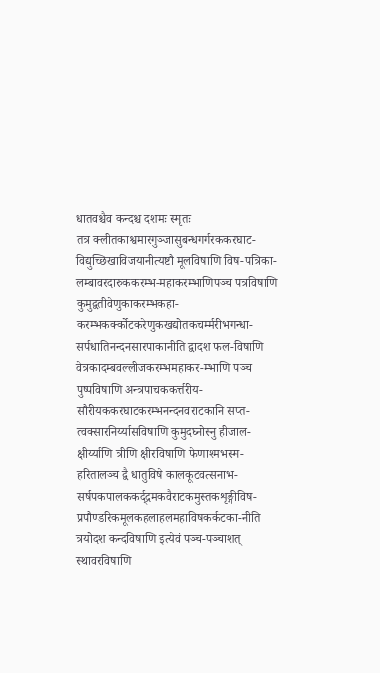धातवश्चैव कन्दश्च दशमः स्मृतः
तत्र क्लीतकाश्वमारगुञ्जासुबन्धगर्गरककरघाट-विद्युच्छिखाविजयानीत्यष्टौ मूलविषाणि विष-पत्रिका-लम्बावरदारुककरम्भ-महाकरम्भाणिपञ्च पत्रविषाणि कुमुद्वतीवेणुकाकरम्भकहा-करम्भकर्क्कोटकरेणुकखद्योतकचर्म्मरीभगन्धा-सर्पधातिनन्दनसारपाकानीति द्वादश फल-विषाणि वेत्रकादम्बवल्लीजकरम्भमहाकर-म्भाणि पञ्च पुष्पविषाणि अन्त्रपाचककर्त्तरीय-सौरीयककरघाटकरम्भनन्दनवराटकानि सप्त-त्वक्सारनिर्य्यासविषाणि कुमुदघ्नोस्नु हीजाल-क्षीर्य्याणि त्रीणि क्षीरविषाणि फेणाश्मभस्म-हरितालञ्च द्वै धातुविषे कालकूटवत्सनाभ-सर्षपकपालककर्द्द्रमकवैराटकमुस्तकशृङ्गीविष-प्रपौण्डरिकमूलकहलाहलमहाविषकर्कटका-नीति त्रयोदश कन्दविषाणि इत्येवं पञ्च-पञ्चाशत् स्थावरविषाणि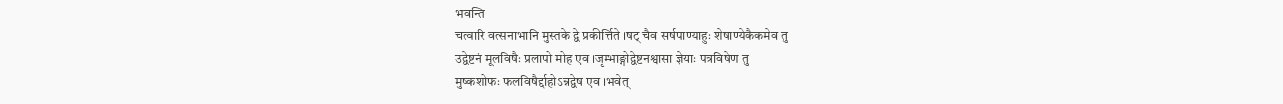भवन्ति
चत्वारि वत्सनाभानि मुस्तके द्वे प्रकीर्त्तिते ।षट् चैव सर्षपाण्याहुः शेषाण्येकैकमेव तु
उद्वेष्टनं मूलविषैः प्रलापो मोह एव ।जृम्भाङ्गोद्वेष्टनश्वासा ज्ञेयाः पत्रविषेण तु
मुष्कशोफः फलविषैर्द्दाहोऽन्नद्वेष एव ।भवेत्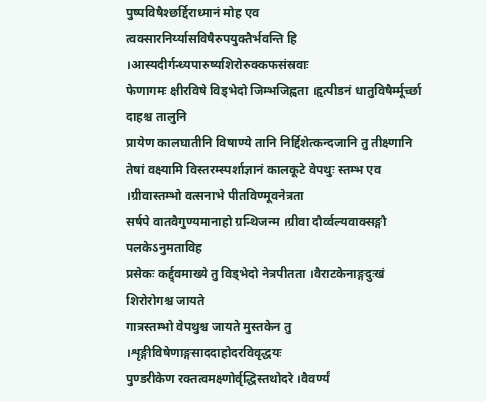पुष्पविषैश्छर्द्दिराध्मानं मोह एव
त्वक्सारनिर्य्यासविषैरुपयुक्तैर्भवन्ति हि ।आस्यदीर्गन्ध्यपारुष्यशिरोरुक्कफसंस्रवाः
फेणागमः क्षीरविषे विड्भेदो जिम्भजिह्वता ।हृत्पीडनं धातुविषैर्म्मूर्च्छा दाहश्च तालुनि
प्रायेण कालघातीनि विषाण्ये तानि निर्द्दिशेत्कन्दजानि तु तीक्ष्णानि तेषां वक्ष्यामि विस्तरम्स्पर्शाज्ञानं कालकूटे वेपथुः स्तम्भ एव ।ग्रीवास्तम्भो वत्सनाभे पीतविण्मूवनेत्रता
सर्षपे वातवैगुण्यमानाहो ग्रन्थिजन्म ।ग्रीवा दौर्व्वल्यवाक्सङ्गौ पलकेऽनुमताविह
प्रसेकः कर्द्द्वमाख्ये तु विड्भेदो नेत्रपीतता ।वैराटकेनाङ्गदुःखं शिरोरोगश्च जायते
गात्रस्तम्भो वेपथुश्च जायते मुस्तकेन तु ।शृङ्गीविषेणाङ्गसाददाहोदरविवृद्धयः
पुण्डरीकेण रक्तत्वमक्ष्णोर्वृद्धिस्तथोदरे ।वैवर्ण्यं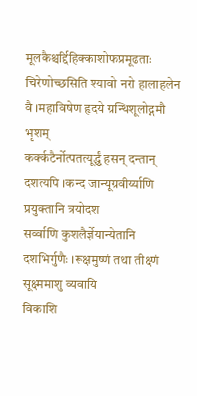मूलकैश्चर्द्दिहिक्काशोफप्रमूढताः
चिरेणोच्छसिति श्यावो नरो हालाहलेन वै ।महाविषेण हृदये ग्रन्थिशूलोद्गमौ भृशम्
कर्क्कटैर्नोत्पतत्यूर्द्ध्वं हसन् दन्तान् दशत्यपि ।कन्द जान्यूग्रवीर्य्याणि प्रयुक्तानि त्रयोदश
सर्व्वाणि कुशलैर्ज्ञेयान्येतानि दशभिर्गुणैः ।रूक्षमुष्णं तथा तीक्ष्णं सूक्ष्ममाशु व्यवायि
विकाशि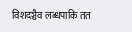विशदञ्चैव लब्धपाकि तत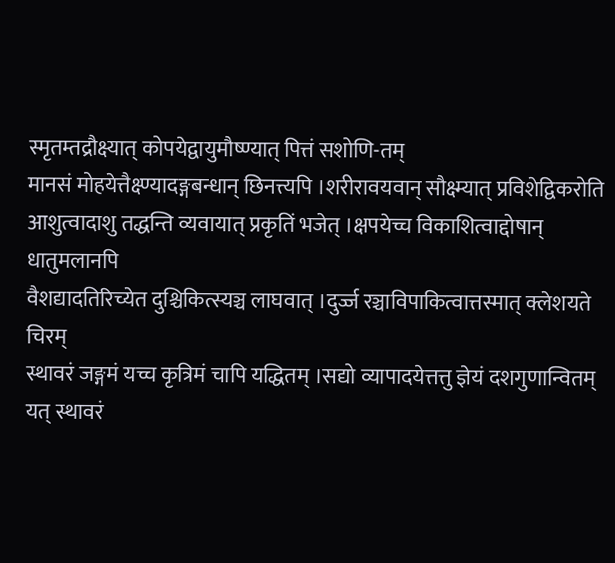स्मृतम्तद्रौक्ष्यात् कोपयेद्वायुमौष्ण्यात् पित्तं सशोणि-तम्
मानसं मोहयेत्तैक्ष्ण्यादङ्गबन्धान् छिनत्त्यपि ।शरीरावयवान् सौक्ष्म्यात् प्रविशेद्विकरोति
आशुत्वादाशु तद्धन्ति व्यवायात् प्रकृतिं भजेत् ।क्षपयेच्च विकाशित्वाद्दोषान् धातुमलानपि
वैशद्यादतिरिच्येत दुश्चिकित्स्यञ्च लाघवात् ।दुर्ज्ज रञ्चाविपाकित्वात्तस्मात् क्लेशयते चिरम्
स्थावरं जङ्गमं यच्च कृत्रिमं चापि यद्धितम् ।सद्यो व्यापादयेत्तत्तु ज्ञेयं दशगुणान्वितम्
यत् स्थावरं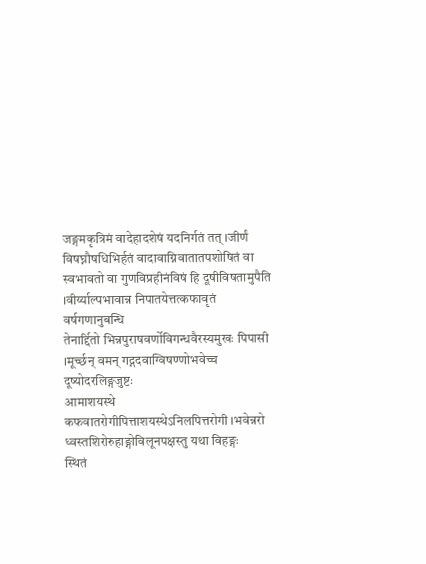जङ्गमकृत्रिमं वादेहादशेषं यदनिर्गतं तत् ।जीर्णं विषघ्नौषधिभिर्हतं वादावाग्निवातातपशोषितं वा
स्वभावतो वा गुणविप्रहीनंविषं हि दूषीविषतामुपैति ।वीर्य्याल्पभावान्न निपातयेत्तत्कफावृतं वर्षगणानुबन्धि
तेनार्द्दितो भिन्नपुराषवर्णोविगन्धवैरस्यमुखः पिपासी ।मूर्च्छन् वमन् गद्गदवाग्विषण्णोभवेच्च दूष्योदरलिङ्गजुष्टः
आमाशयस्थे कफवातरोगीपित्ताशयस्थेऽनिलपित्तरोगी ।भवेन्नरो ध्वस्तशिरोरुहाङ्गोविलूनपक्षस्तु यथा विहङ्गः
स्थितं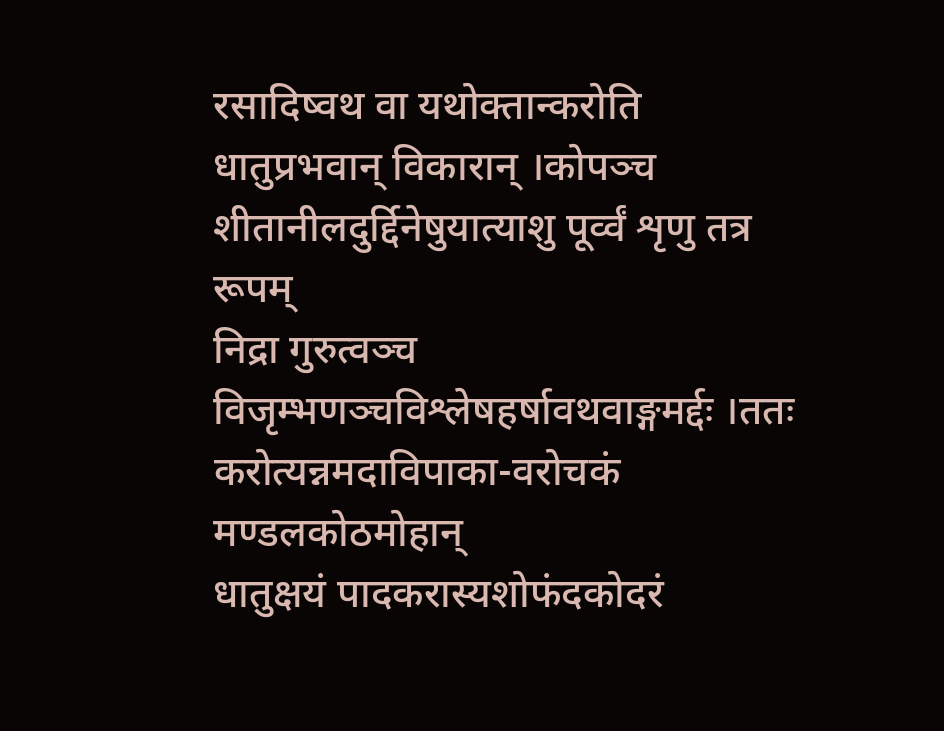रसादिष्वथ वा यथोक्तान्करोति धातुप्रभवान् विकारान् ।कोपञ्च शीतानीलदुर्द्दिनेषुयात्याशु पूर्व्वं शृणु तत्र रूपम्
निद्रा गुरुत्वञ्च विजृम्भणञ्चविश्लेषहर्षावथवाङ्गमर्द्दः ।ततः करोत्यन्नमदाविपाका-वरोचकं मण्डलकोठमोहान्
धातुक्षयं पादकरास्यशोफंदकोदरं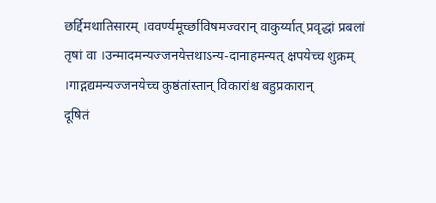छर्द्दिमथातिसारम् ।ववर्ण्यमूर्च्छाविषमज्वरान् वाकुर्य्यात् प्रवृद्धां प्रबलां तृषां वा ।उन्मादमन्यज्जनयेत्तथाऽन्य-दानाहमन्यत् क्षपयेच्च शुक्रम् ।गाद्गद्यमन्यज्जनयेच्च कुष्ठंतांस्तान् विकारांश्च बहुप्रकारान्
दूषितं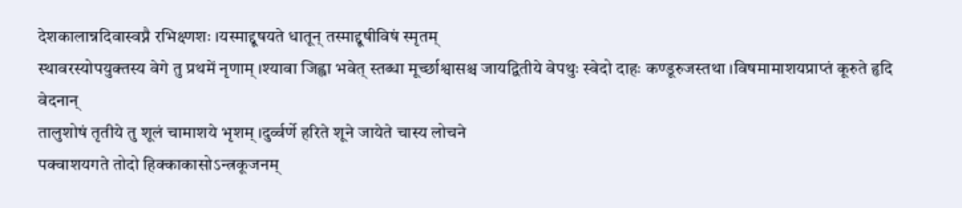देशकालान्नदिवास्वप्नै रभिक्ष्णशः ।यस्माद्दूषयते धातून् तस्माद्दूषीविषं स्मृतम्
स्थावरस्योपयुक्तस्य वेगे तु प्रथमें नृणाम् ।श्यावा जिह्वा भवेत् स्तब्धा मूर्च्छाश्वासश्च जायद्वितीये वेपथुः स्वेदो दाहः कण्डूरुजस्तथा ।विषमामाशयप्राप्तं कूरुते हृदि वेदनान्
तालुशोषं तृतीये तु शूलं चामाशये भृशम् ।दुर्व्वर्णे हरिते शूने जायेते चास्य लोचने
पक्वाशयगते तोदो हिक्काकासोऽन्त्रकूजनम्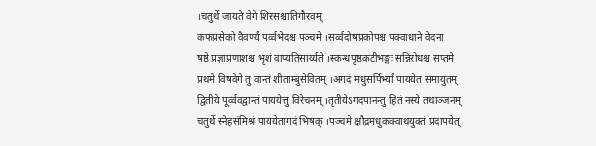।चतुर्थे जायते वेगे शिरसश्चातिगौरवम्
कफप्रसेको वैवर्ण्यं पर्व्वभेदश्च पञ्चमे ।सर्व्वदोषप्रकोपश्च पक्वाधाने वेदना
षष्ठे प्रज्ञाप्रणाशश्च भृशं वाप्यतिसार्य्यते ।स्कन्धपृष्ठकटीभङ्गः सन्निरोधश्च सप्तमे
प्रथमे विषवेगे तु वान्तं शीताम्बुसेवितम् ।अगदं मधुसर्पिर्भ्यां पाययेत समायुतम्
द्वितीये पूर्व्ववद्वान्तं पाययेत्तु विरेचनम् ।तृतीयेऽगदपानन्तु हितं नस्ये तथाञ्जनम्
चतुर्थे स्नेहसंमिश्रं पाययेतागदं भिषक् ।पञ्चमे क्षौद्रमधुकक्वाथयुक्तं प्रदापयेत्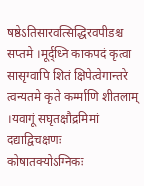षष्ठेऽतिसारवत्सिद्धिरवपीडश्च सप्तमे ।मूर्द्ध्नि काकपदं कृत्वा सासृग्वापि शितं क्षिपेत्वेगान्तरे त्वन्यतमे कृते कर्म्माणि शीतलाम् ।यवागूं सघृतक्षौद्रमिमां दद्याद्विचक्षणः
कोषातक्योऽग्निकः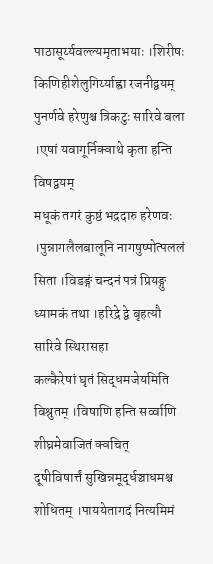पाठासूर्य्यवल्ल्यमृताभयाः ।शिरीषः किणिहीशेलुगिर्य्याह्वा रजनीद्वयम्
पुनर्णवे हरेणुश्च त्रिकटुः सारिवे बला ।एषां यवागूर्निक्वाथे कृता हन्ति विषद्वयम्
मधूकं तगरं कुष्ठं भद्रदारु हरेणवः ।पुन्नागलैलबालूनि नागषुष्पोत्पललं सिता ।विडङ्गं चन्दनं पत्रं प्रियङ्गु ध्यामकं तथा ।हरिद्रे द्वे बृहत्यौ सारिवे स्थिरासहा
कल्कैरेषां घृतं सिद्धमजेयमिति विश्रुतम् ।विषाणि हन्ति सर्व्वाणि शीघ्रमेवाजितं क्वचित्
दूषीविषार्त्तं सुखिन्नमूर्द्धञ्चाधमश्च शोधितम् ।पाययेतागदं नित्यमिमं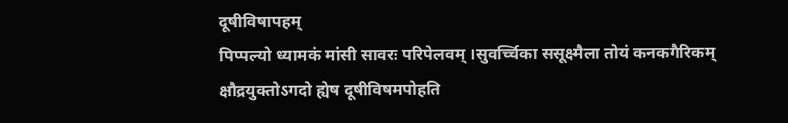दूषीविषापहम्
पिप्पल्यो ध्यामकं मांसी सावरः परिपेलवम् ।सुवर्च्चिका ससूक्ष्मैला तोयं कनकगैरिकम्
क्षौद्रयुक्तोऽगदो ह्येष दूषीविषमपोहति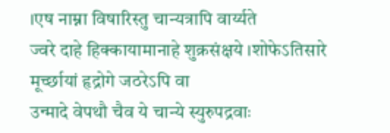।एष नाम्ना विषारिस्तु चान्यत्रापि वार्य्यते
ज्वरे दाहे हिक्कायामानाहे शुक्रसंक्षये ।शोफेऽतिसारे मूर्च्छायां हृद्रोगे जठरेऽपि वा
उन्मादे वेपथौ चैव ये चान्ये स्युरुपद्रवाः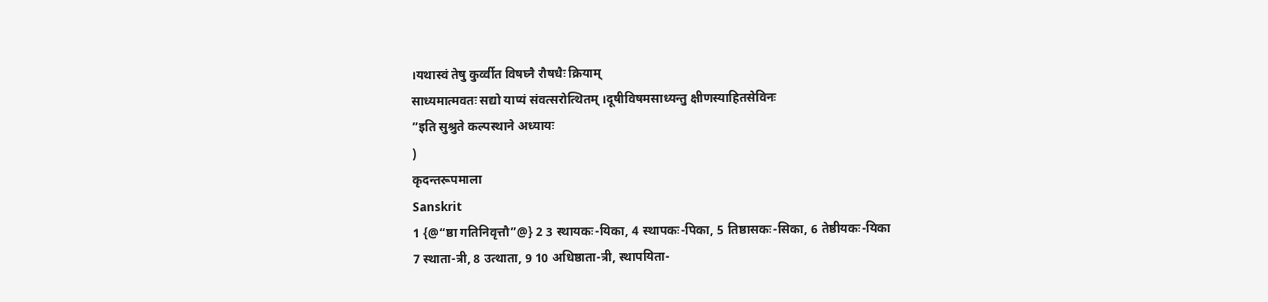।यथास्वं तेषु कुर्व्वीत विषघ्नै रौषधैः क्रियाम्
साध्यमात्मवतः सद्यो याप्यं संवत्सरोत्थितम् ।दूषीविषमसाध्यन्तु क्षीणस्याहितसेविनः
”इति सुश्रुते कल्पस्थाने अध्यायः
)
कृदन्तरूपमाला
Sanskrit
1 {@“ष्ठा गतिनिवृत्तौ”@} 2 3 स्थायकः-यिका, 4 स्थापकः-पिका, 5 तिष्ठासकः-सिका, 6 तेष्ठीयकः-यिका
7 स्थाता-त्री, 8 उत्थाता, 9 10 अधिष्ठाता-त्री, स्थापयिता-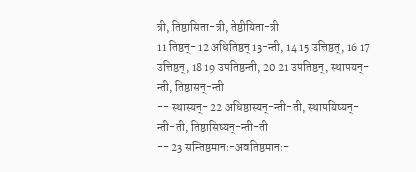त्री, तिष्ठासिता-त्री, तेष्ठीयिता-त्री
11 तिष्ठन्- 12 अधितिष्ठन् 13-न्ती, 14 15 उत्तिष्ठत्, 16 17 उत्तिष्ठन्, 18 19 उपतिष्ठन्ती, 20 21 उपतिष्ठन्, स्थापयन्-न्ती, तिष्ठासन्-न्ती
-- स्थास्यन्- 22 अधिष्ठास्यन्-न्ती-ती, स्थापयिष्यन्-न्ती-ती, तिष्ठासिष्यन्-न्ती-ती
-- 23 सन्तिष्ठमानः-अवतिष्ठमानः-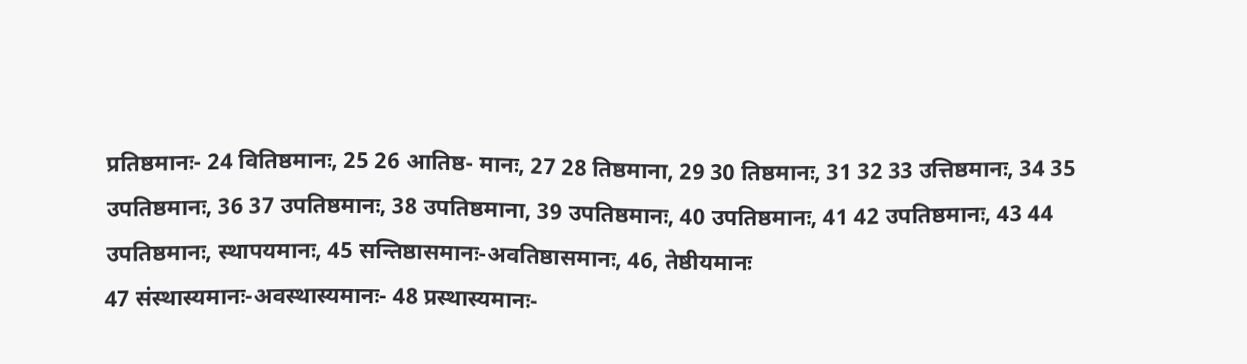प्रतिष्ठमानः- 24 वितिष्ठमानः, 25 26 आतिष्ठ- मानः, 27 28 तिष्ठमाना, 29 30 तिष्ठमानः, 31 32 33 उत्तिष्ठमानः, 34 35 उपतिष्ठमानः, 36 37 उपतिष्ठमानः, 38 उपतिष्ठमाना, 39 उपतिष्ठमानः, 40 उपतिष्ठमानः, 41 42 उपतिष्ठमानः, 43 44 उपतिष्ठमानः, स्थापयमानः, 45 सन्तिष्ठासमानः-अवतिष्ठासमानः, 46, तेष्ठीयमानः
47 संस्थास्यमानः-अवस्थास्यमानः- 48 प्रस्थास्यमानः-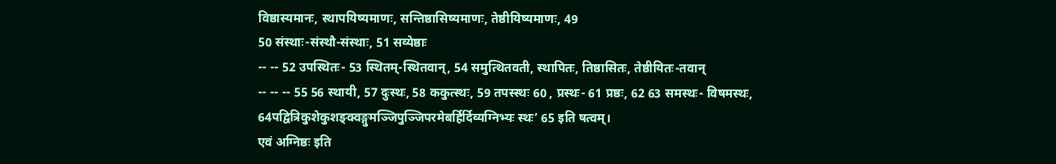विष्ठास्यमानः, स्थापयिष्यमाणः, सन्तिष्ठासिष्यमाणः, तेष्ठीयिष्यमाणः, 49
50 संस्थाः-संस्थौ-संस्थाः, 51 सव्येष्ठाः
-- -- 52 उपस्थितः- 53 स्थितम्-स्थितवान्, 54 समुत्थितवती, स्थापितः, तिष्ठासितः, तेष्ठीयितः-तवान्
-- -- -- 55 56 स्थायी, 57 दुःस्थः, 58 ककुत्स्थः, 59 तपस्स्थः 60 , प्रस्थः- 61 प्रष्ठः, 62 63 समस्थः- विषमस्थः, 64पद्वित्रिकुशेकुशङ्क्वङ्गुमञ्जिपुञ्जिपरमेबर्हिर्दिव्यग्निभ्यः स्थः’ 65 इति षत्वम्।
एवं अग्निष्ठः इति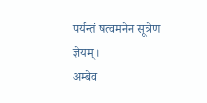पर्यन्तं षत्वमनेन सूत्रेण ज्ञेयम्।
अम्बेव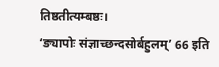तिष्ठतीत्यम्बष्ठः।
‘ङ्यापोः संज्ञाच्छन्दसोर्बहुलम्’ 66 इति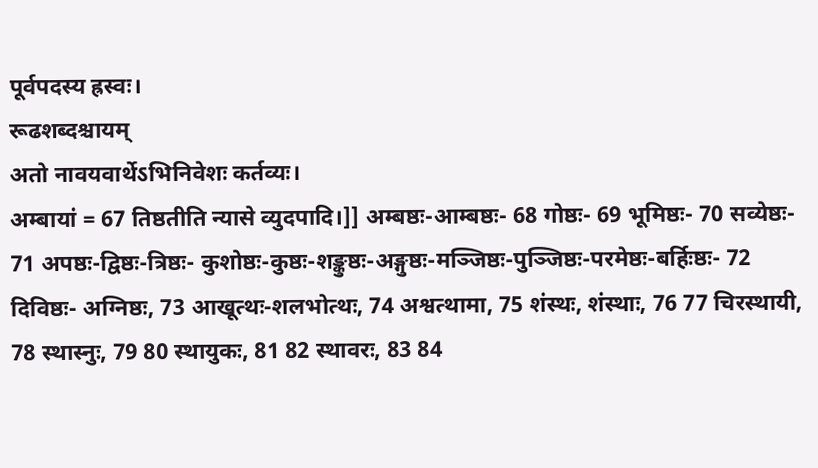पूर्वपदस्य ह्रस्वः।
रूढशब्दश्चायम्
अतो नावयवार्थेऽभिनिवेशः कर्तव्यः।
अम्बायां = 67 तिष्ठतीति न्यासे व्युदपादि।]] अम्बष्ठः-आम्बष्ठः- 68 गोष्ठः- 69 भूमिष्ठः- 70 सव्येष्ठः- 71 अपष्ठः-द्विष्ठः-त्रिष्ठः- कुशोष्ठः-कुष्ठः-शङ्कुष्ठः-अङ्गुष्ठः-मञ्जिष्ठः-पुञ्जिष्ठः-परमेष्ठः-बर्हिःष्ठः- 72 दिविष्ठः- अग्निष्ठः, 73 आखूत्थः-शलभोत्थः, 74 अश्वत्थामा, 75 शंस्थः, शंस्थाः, 76 77 चिरस्थायी, 78 स्थास्नुः, 79 80 स्थायुकः, 81 82 स्थावरः, 83 84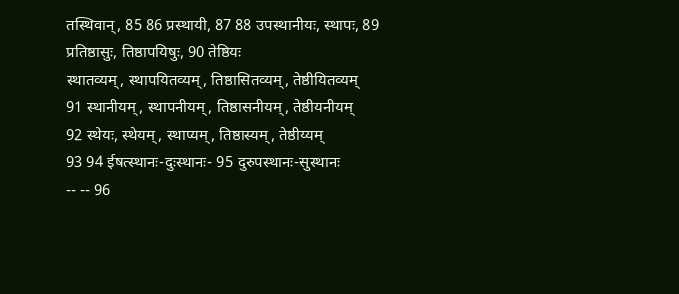तस्थिवान्, 85 86 प्रस्थायी, 87 88 उपस्थानीयः, स्थापः, 89 प्रतिष्ठासुः, तिष्ठापयिषुः, 90 तेष्ठियः
स्थातव्यम्, स्थापयितव्यम्, तिष्ठासितव्यम्, तेष्ठीयितव्यम्
91 स्थानीयम्, स्थापनीयम्, तिष्ठासनीयम्, तेष्ठीयनीयम्
92 स्थेयः, स्थेयम्, स्थाप्यम्, तिष्ठास्यम्, तेष्ठीय्यम्
93 94 ईषत्स्थानः-दुःस्थानः- 95 दुरुपस्थानः-सुस्थानः
-- -- 96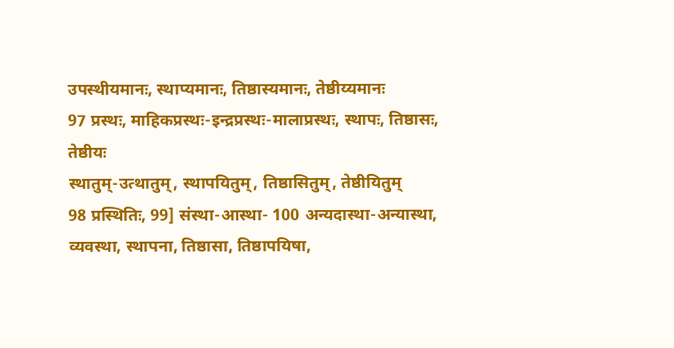उपस्थीयमानः, स्थाप्यमानः, तिष्ठास्यमानः, तेष्ठीय्यमानः
97 प्रस्थः, माहिकप्रस्थः-इन्द्रप्रस्थः-मालाप्रस्थः, स्थापः, तिष्ठासः, तेष्ठीयः
स्थातुम्-उत्थातुम्, स्थापयितुम्, तिष्ठासितुम्, तेष्ठीयितुम्
98 प्रस्थितिः, 99] संस्था-आस्था- 100 अन्यदास्था-अन्यास्था, व्यवस्था, स्थापना, तिष्ठासा, तिष्ठापयिषा,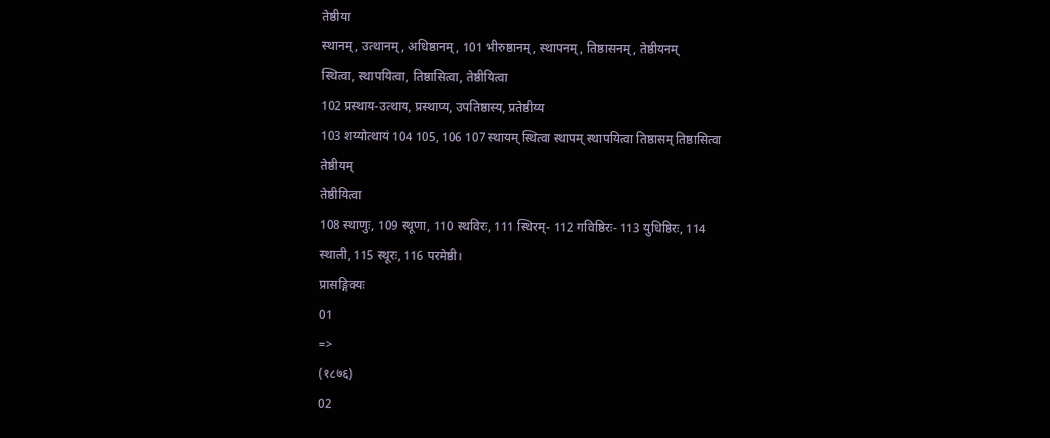तेष्ठीया
स्थानम्, उत्थानम्, अधिष्ठानम्, 101 भीरुष्ठानम्, स्थापनम्, तिष्ठासनम्, तेष्ठीयनम्
स्थित्वा, स्थापयित्वा, तिष्ठासित्वा, तेष्ठीयित्वा
102 प्रस्थाय-उत्थाय, प्रस्थाप्य, उपतिष्ठास्य, प्रतेष्ठीय्य
103 शय्योत्थायं 104 105, 106 107 स्थायम् स्थित्वा स्थापम् स्थापयित्वा तिष्ठासम् तिष्ठासित्वा तेष्ठीयम्
तेष्ठीयित्वा
108 स्थाणुः, 109 स्थूणा, 110 स्थविरः, 111 स्थिरम्- 112 गविष्ठिरः- 113 युधिष्ठिरः, 114 स्थाली, 115 स्थूरः, 116 परमेष्ठी।
प्रासङ्गिक्यः
01
=>
(१८७६)
02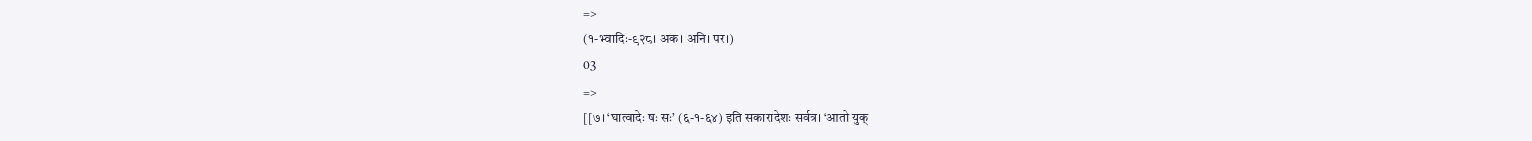=>
(१-भ्वादिः-९२८। अक। अनि। पर।)
03
=>
[[७। ‘घात्वादेः षः सः’ (६-१-६४) इति सकारादेशः सर्वत्र। ‘आतो युक्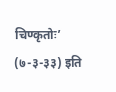चिण्कृतोः’ (७-३-३३) इति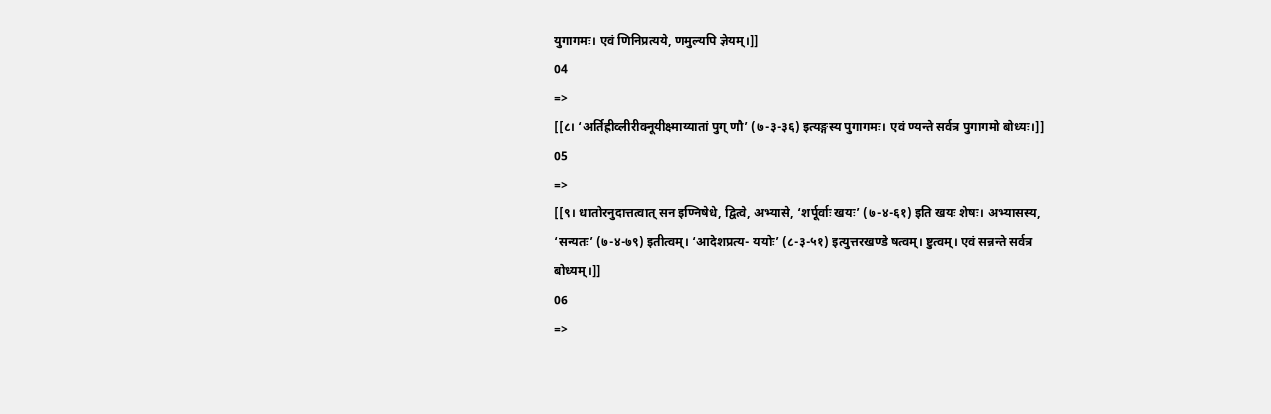युगागमः। एवं णिनिप्रत्यये, णमुल्यपि ज्ञेयम्।]]
04
=>
[[८। ‘अर्तिह्रीव्लीरीक्नूयीक्ष्माय्यातां पुग् णौ’ (७-३-३६) इत्यङ्गस्य पुगागमः। एवं ण्यन्ते सर्वत्र पुगागमो बोध्यः।]]
05
=>
[[९। धातोरनुदात्तत्वात् सन इण्निषेधे, द्वित्वे, अभ्यासे, ‘शर्पूर्वाः खयः’ (७-४-६१) इति खयः शेषः। अभ्यासस्य, ‘सन्यतः’ (७-४-७९) इतीत्वम्। ‘आदेशप्रत्य- ययोः’ (८-३-५१) इत्युत्तरखण्डे षत्वम्। ष्टुत्वम्। एवं सन्नन्ते सर्वत्र बोध्यम्।]]
06
=>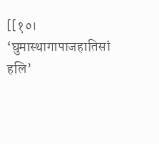[[१०। ‘घुमास्थागापाजहातिसां हलि’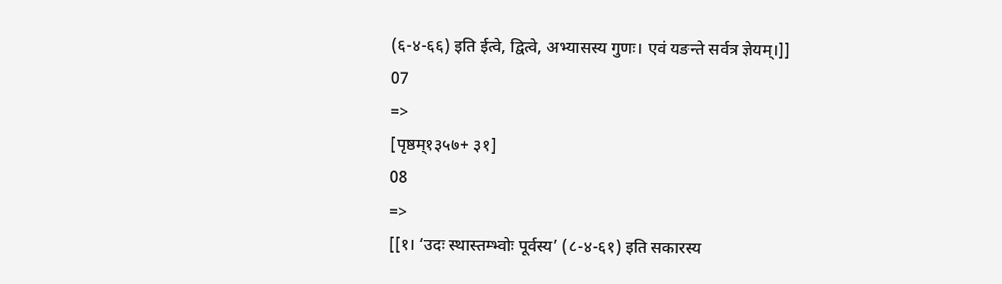(६-४-६६) इति ईत्वे, द्वित्वे, अभ्यासस्य गुणः। एवं यङन्ते सर्वत्र ज्ञेयम्।]]
07
=>
[पृष्ठम्१३५७+ ३१]
08
=>
[[१। ‘उदः स्थास्तम्भ्वोः पूर्वस्य’ (८-४-६१) इति सकारस्य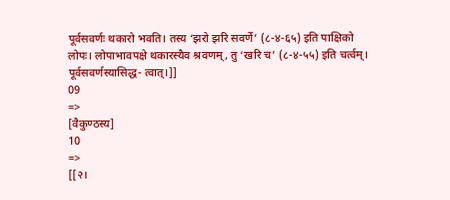पूर्वसवर्णः थकारो भवति। तस्य ‘झरो झरि सवर्णे’ (८-४-६५) इति पाक्षिको लोपः। लोपाभावपक्षे थकारस्यैव श्रवणम्, तु ‘खरि च’ (८-४-५५) इति चर्त्वम्। पूर्वसवर्णस्यासिद्ध- त्वात्।]]
09
=>
[वैकुण्ठस्य]
10
=>
[[२।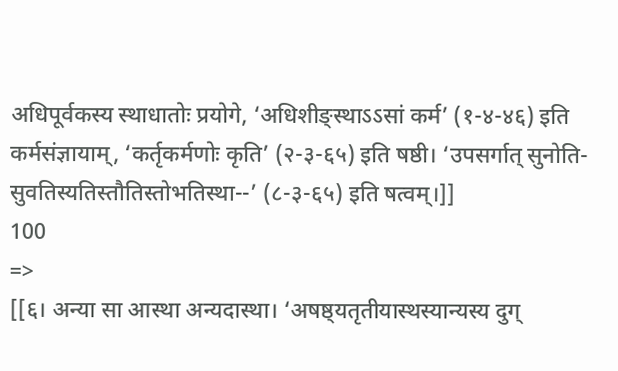अधिपूर्वकस्य स्थाधातोः प्रयोगे, ‘अधिशीङ्स्थाऽऽसां कर्म’ (१-४-४६) इति कर्मसंज्ञायाम्, ‘कर्तृकर्मणोः कृति’ (२-३-६५) इति षष्ठी। ‘उपसर्गात् सुनोति- सुवतिस्यतिस्तौतिस्तोभतिस्था--’ (८-३-६५) इति षत्वम्।]]
100
=>
[[६। अन्या सा आस्था अन्यदास्था। ‘अषष्ठ्यतृतीयास्थस्यान्यस्य दुग्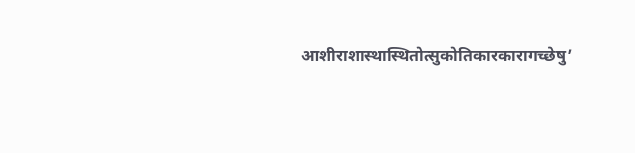आशीराशास्थास्थितोत्सुकोतिकारकारागच्छेषु’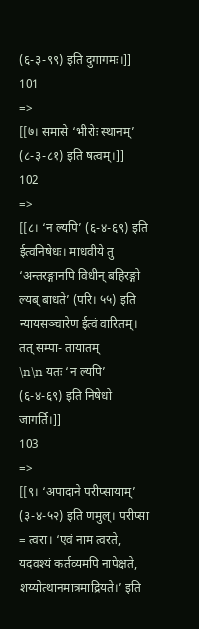(६-३-९९) इति दुगागमः।]]
101
=>
[[७। समासे ‘भीरोः स्थानम्’ (८-३-८१) इति षत्वम्।]]
102
=>
[[८। ‘न ल्यपि’ (६-४-६९) इति ईत्वनिषेधः। माधवीये तु ‘अन्तरङ्गानपि विधीन् बहिरङ्गो ल्यब् बाधते’ (परि। ५५) इति न्यायसञ्चारेण ईत्वं वारितम्। तत् सम्पा- तायातम्
\n\n यतः ‘न ल्यपि’ (६-४-६९) इति निषेधो जागर्ति।]]
103
=>
[[९। ‘अपादाने परीप्सायाम्’ (३-४-५२) इति णमुल्। परीप्सा = त्वरा। ‘एवं नाम त्वरते, यदवश्यं कर्तव्यमपि नापेक्षते, शय्योत्थानमात्रमाद्रियते।’ इति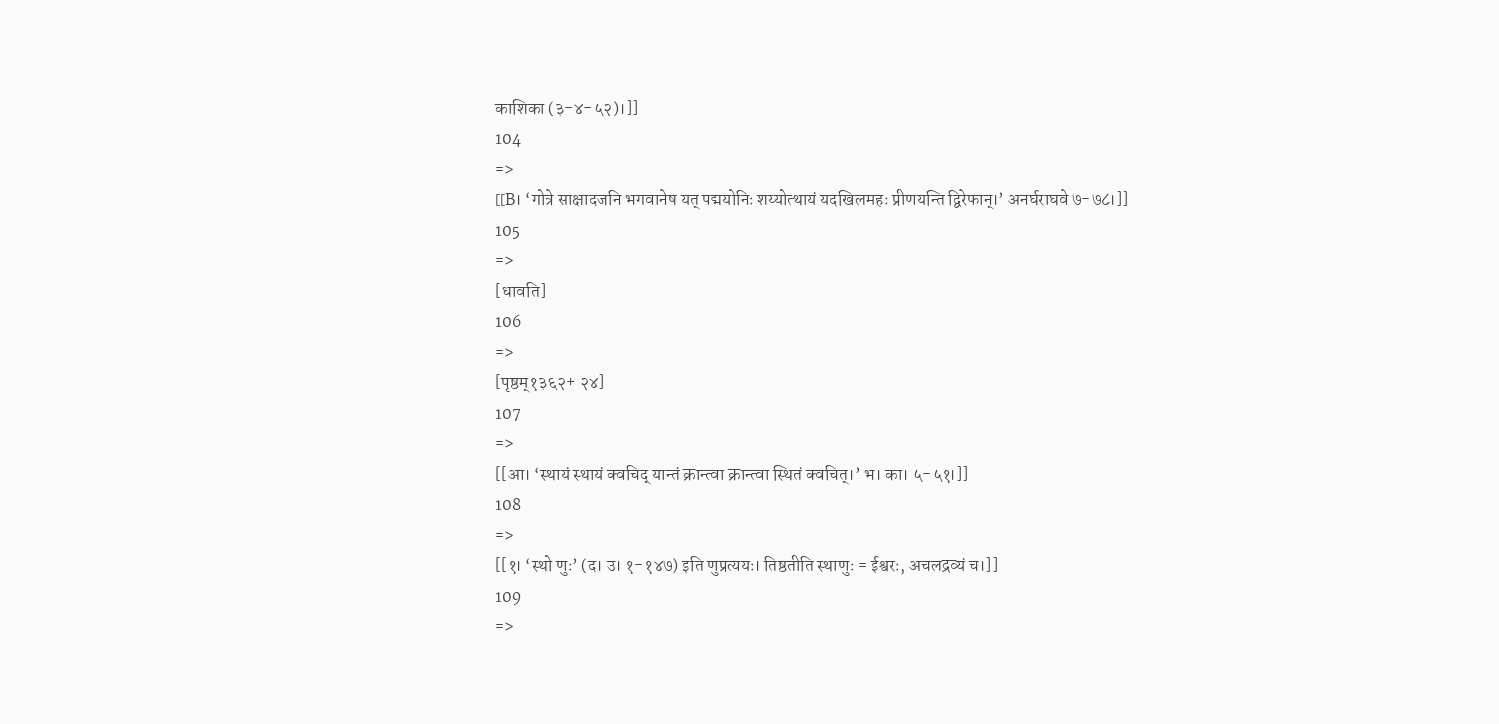काशिका (३-४-५२)।]]
104
=>
[[B। ‘गोत्रे साक्षादजनि भगवानेष यत् पद्मयोनिः शय्योत्थायं यदखिलमहः प्रीणयन्ति द्विरेफान्।’ अनर्घराघवे ७-७८।]]
105
=>
[धावति]
106
=>
[पृष्ठम्१३६२+ २४]
107
=>
[[आ। ‘स्थायं स्थायं क्वचिद् यान्तं क्रान्त्वा क्रान्त्वा स्थितं क्वचित्।’ भ। का। ५-५१।]]
108
=>
[[१। ‘स्थो णुः’ (द। उ। १-१४७) इति णुप्रत्ययः। तिष्ठतीति स्थाणुः = ईश्वरः, अचलद्रव्यं च।]]
109
=>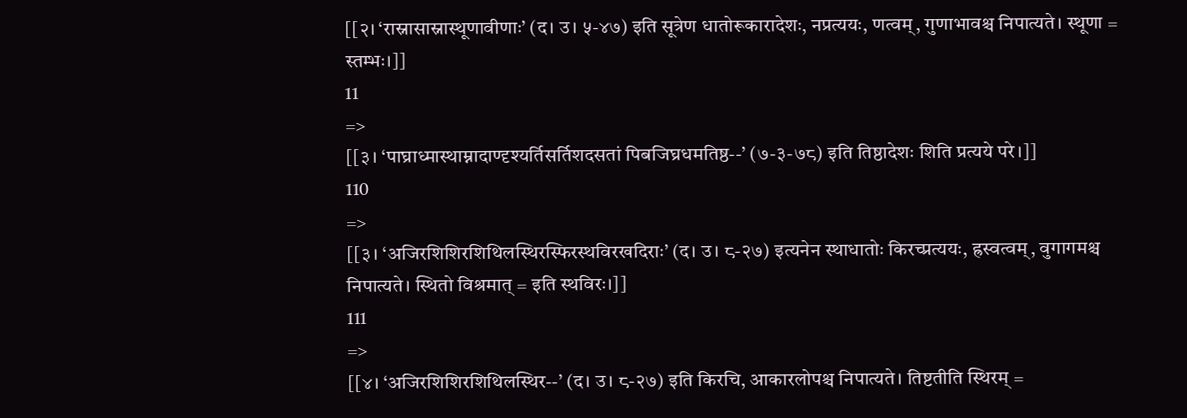[[२। ‘रास्नासास्नास्थूणावीणाः’ (द। उ। ५-४७) इति सूत्रेण धातोरूकारादेशः, नप्रत्ययः, णत्वम्, गुणाभावश्च निपात्यते। स्थूणा = स्तम्भः।]]
11
=>
[[३। ‘पाघ्राध्मास्थाम्नादाण्दृश्यर्तिसर्तिशदसतां पिबजिघ्रधमतिष्ठ--’ (७-३-७८) इति तिष्ठादेशः शिति प्रत्यये परे।]]
110
=>
[[३। ‘अजिरशिशिरशिथिलस्थिरस्फिरस्थविरखदिराः’ (द। उ। ८-२७) इत्यनेन स्थाधातोः किरच्प्रत्ययः, ह्रस्वत्वम्, वुगागमश्च निपात्यते। स्थितो विश्रमात् = इति स्थविरः।]]
111
=>
[[४। ‘अजिरशिशिरशिथिलस्थिर--’ (द। उ। ८-२७) इति किरचि, आकारलोपश्च निपात्यते। तिष्टतीति स्थिरम् =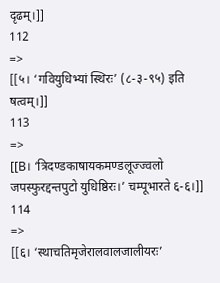दृढम्।]]
112
=>
[[५। ‘गवियुधिभ्यां स्थिरः’ (८-३-९५) इति षत्वम्।]]
113
=>
[[B। ‘त्रिदण्डकाषायकमण्डलूज्ज्वलो जपस्फुरद्दन्तपुटो युधिष्ठिरः।’ चम्पूभारते ६-६।]]
114
=>
[[६। ‘स्थाचतिमृजेरालवालजालीयरः’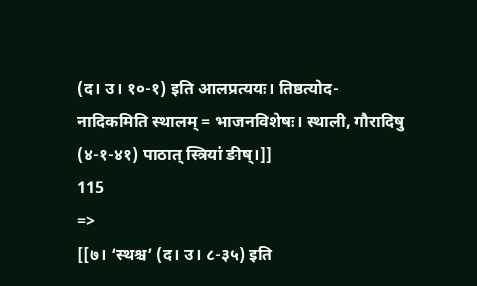(द। उ। १०-१) इति आलप्रत्ययः। तिष्ठत्योद- नादिकमिति स्थालम् = भाजनविशेषः। स्थाली, गौरादिषु (४-१-४१) पाठात् स्त्रियां ङीष्।]]
115
=>
[[७। ‘स्थश्च’ (द। उ। ८-३५) इति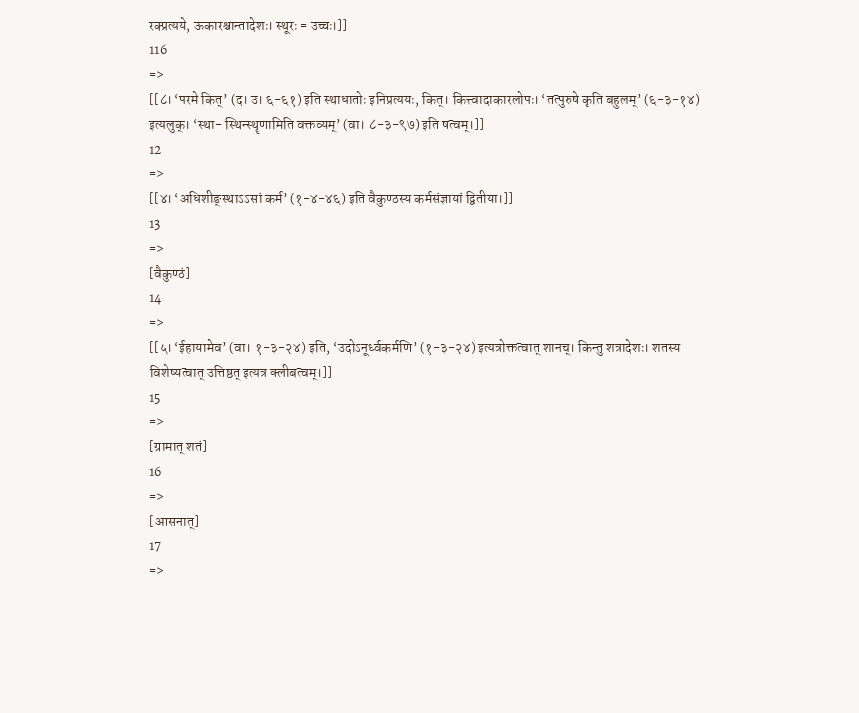रक्प्रत्यये, ऊकारश्चान्तादेशः। स्थूरः = उच्चः।]]
116
=>
[[८। ‘परमे कित्’ (द। उ। ६-६१) इति स्थाधातोः इनिप्रत्ययः, कित्। कित्त्वादाकारलोपः। ‘तत्पुरुषे कृति बहुलम्’ (६-३-१४) इत्यलुक्। ‘स्था- स्थिन्स्थॄणामिति वक्तव्यम्’ (वा। ८-३-९७) इति षत्वम्।]]
12
=>
[[४। ‘अधिशीङ्स्थाऽऽसां कर्म’ (१-४-४६) इति वैकुण्ठस्य कर्मसंज्ञायां द्वितीया।]]
13
=>
[वैकुण्ठं]
14
=>
[[५। ‘ईहायामेव’ (वा। १-३-२४) इति, ‘उदोऽनूर्ध्वकर्मणि’ (१-३-२४) इत्यत्रोक्तत्वात् शानच्। किन्तु शत्रादेशः। शतस्य विशेष्यत्वात् उत्तिष्ठत् इत्यत्र क्लीबत्वम्।]]
15
=>
[ग्रामात् शतं]
16
=>
[आसनात्]
17
=>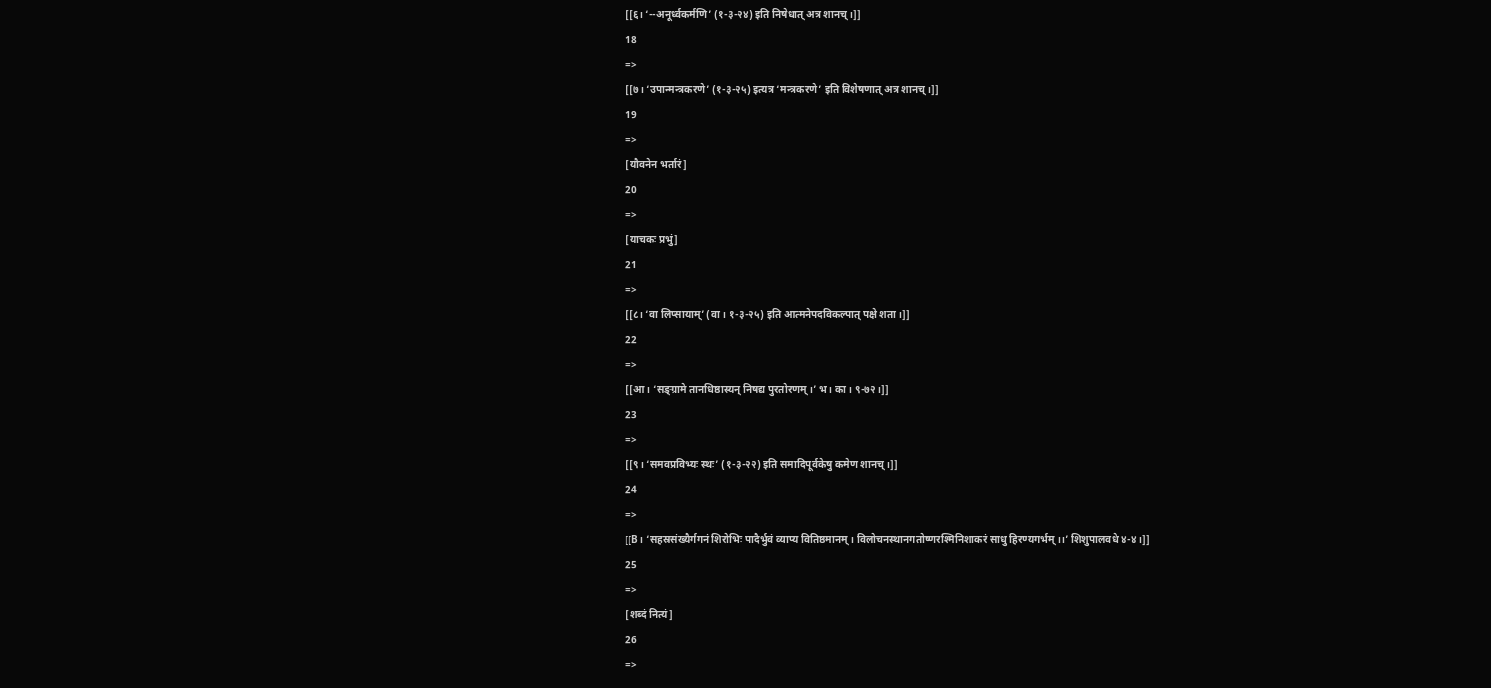[[६। ‘--अनूर्ध्वकर्मणि’ (१-३-२४) इति निषेधात् अत्र शानच्।]]
18
=>
[[७। ‘उपान्मन्त्रकरणे’ (१-३-२५) इत्यत्र ‘मन्त्रकरणे’ इति विशेषणात् अत्र शानच्।]]
19
=>
[यौवनेन भर्तारं]
20
=>
[याचकः प्रभुं]
21
=>
[[८। ‘वा लिप्सायाम्’ (वा। १-३-२५) इति आत्मनेपदविकल्पात् पक्षे शता।]]
22
=>
[[आ। ‘सङ्ग्रामे तानधिष्ठास्यन् निषद्य पुरतोरणम्।’ भ। का। ९-७२।]]
23
=>
[[९। ‘समवप्रविभ्यः स्थः’ (१-३-२२) इति समादिपूर्वकेषु कमेण शानच्।]]
24
=>
[[B। ‘सहस्रसंख्यैर्गगनं शिरोभिः पादैर्भुवं व्याप्य वितिष्ठमानम्। विलोचनस्थानगतोष्णरश्मिनिशाकरं साधु हिरण्यगर्भम्।।’ शिशुपालवधे ४-४।]]
25
=>
[शब्दं नित्यं]
26
=>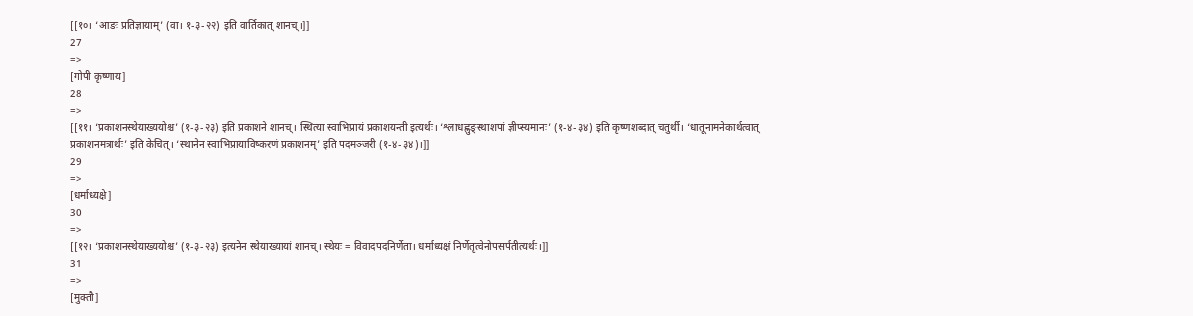[[१०। ‘आङः प्रतिज्ञायाम्’ (वा। १-३-२२) इति वार्तिकात् शानच्।]]
27
=>
[गोपी कृष्णाय]
28
=>
[[११। ‘प्रकाशनस्थेयाख्ययोश्च’ (१-३-२३) इति प्रकाशने शानच्। स्थित्या स्वाभिप्रायं प्रकाशयन्ती इत्यर्थः। ‘श्लाधह्नुङ्स्थाशपां ज्ञीप्स्यमानः’ (१-४-३४) इति कृष्णशब्दात् चतुर्थी। ‘धातूनामनेकार्थत्वात् प्रकाशनमत्रार्थः’ इति केचित्। ‘स्थानेन स्वाभिप्रायाविष्करणं प्रकाशनम्’ इति पदमञ्जरी (१-४-३४)।]]
29
=>
[धर्माध्यक्षे]
30
=>
[[१२। ‘प्रकाशनस्थेयाख्ययोश्च’ (१-३-२३) इत्यनेन स्थेयाख्यायां शानच्। स्थेयः = विवादपदनिर्णेता। धर्माध्यक्षं निर्णेतृत्वेनोपसर्पतीत्यर्थः।]]
31
=>
[मुक्तौ]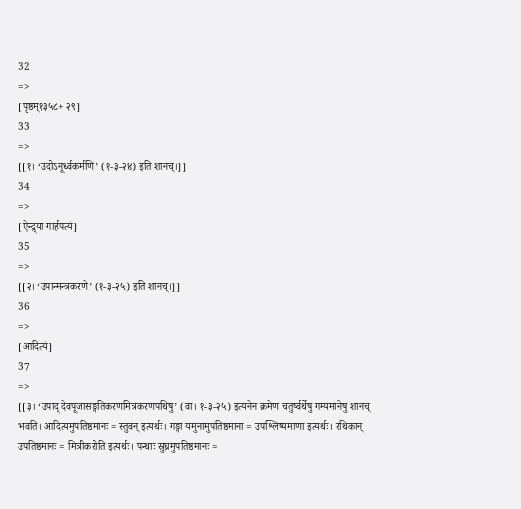32
=>
[पृष्ठम्१३५८+ २९]
33
=>
[[१। ‘उदोऽनूर्ध्वकर्मणि’ (१-३-२४) इति शानच्।]]
34
=>
[ऐन्द्र्या गार्हपत्यं]
35
=>
[[२। ‘उपान्मन्त्रकरणे’ (१-३-२५) इति शानच्।]]
36
=>
[आदित्यं]
37
=>
[[३। ‘उपाद् देवपूजासङ्गतिकरणमित्रकरणपथिषु’ (वा। १-३-२५) इत्यनेन क्रमेण चतुर्ष्वर्थेषु गम्यमानेषु शानच् भवति। आदित्यमुपतिष्ठमानः = स्तुवन् इत्यर्थः। गङ्गा यमुनामुपतिष्ठमाना = उपश्लिष्यमाणा इत्यर्थः। रथिकान् उपतिष्ठमानः = मित्रीकरोति इत्यर्थः। पन्थाः स्रुघ्रमुपतिष्ठमानः =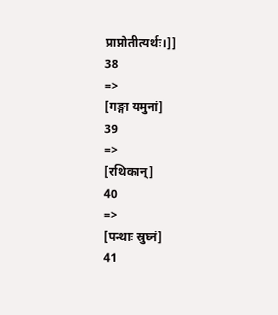प्राप्नोतीत्यर्थः।]]
38
=>
[गङ्गा यमुनां]
39
=>
[रथिकान्]
40
=>
[पन्थाः स्रुघ्नं]
41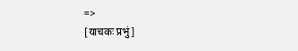=>
[याचकः प्रभुं]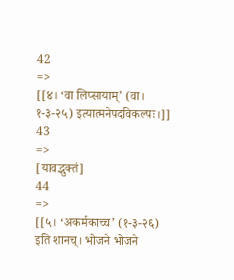42
=>
[[४। ‘वा लिप्सायाम्’ (वा। १-३-२५) इत्यात्मनेपदविकल्पः।]]
43
=>
[यावद्भुक्तं]
44
=>
[[५। ‘अकर्मकाच्च’ (१-३-२६) इति शानच्। भोजने भोजने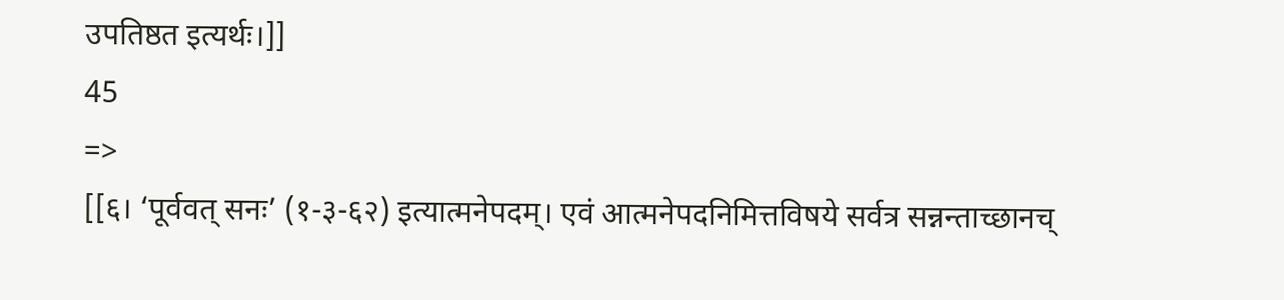उपतिष्ठत इत्यर्थः।]]
45
=>
[[६। ‘पूर्ववत् सनः’ (१-३-६२) इत्यात्मनेपदम्। एवं आत्मनेपदनिमित्तविषये सर्वत्र सन्नन्ताच्छानच्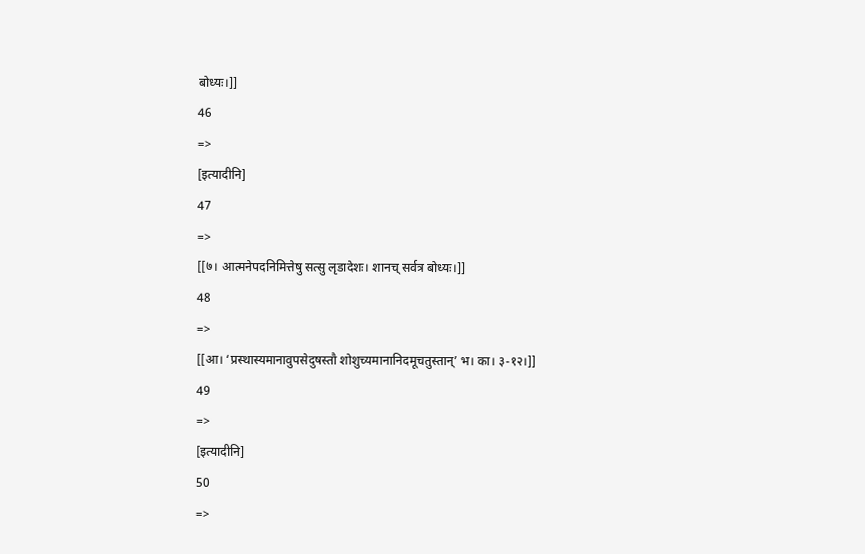बोध्यः।]]
46
=>
[इत्यादीनि]
47
=>
[[७। आत्मनेपदनिमित्तेषु सत्सु लृडादेशः। शानच् सर्वत्र बोध्यः।]]
48
=>
[[आ। ‘प्रस्थास्यमानावुपसेदुषस्तौ शोशुच्यमानानिदमूचतुस्तान्’ भ। का। ३-१२।]]
49
=>
[इत्यादीनि]
50
=>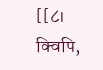[[८। क्विपि,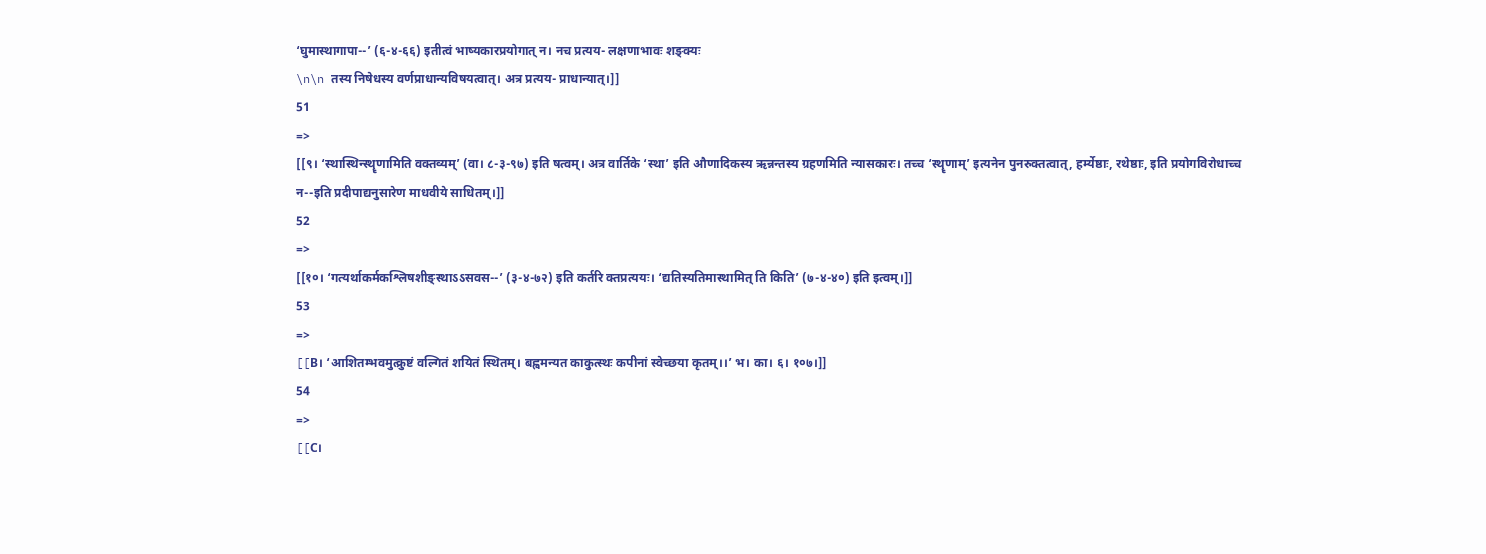‘घुमास्थागापा--’ (६-४-६६) इतीत्वं भाष्यकारप्रयोगात् न। नच प्रत्यय- लक्षणाभावः शङ्क्यः
\n\n तस्य निषेधस्य वर्णप्राधान्यविषयत्वात्। अत्र प्रत्यय- प्राधान्यात्।]]
51
=>
[[९। ‘स्थास्थिन्स्थॄणामिति वक्तव्यम्’ (वा। ८-३-९७) इति षत्वम्। अत्र वार्तिके ‘स्था’ इति औणादिकस्य ऋन्नन्तस्य ग्रहणमिति न्यासकारः। तच्च ‘स्थॄणाम्’ इत्यनेन पुनरुक्तत्वात्, हर्म्येष्ठाः, रथेष्ठाः, इति प्रयोगविरोधाच्च न--इति प्रदीपाद्यनुसारेण माधवीये साधितम्।]]
52
=>
[[१०। ‘गत्यर्थाकर्मकश्लिषशीङ्स्थाऽऽसवस--’ (३-४-७२) इति कर्तरि क्तप्रत्ययः। ‘द्यतिस्यतिमास्थामित् ति किति’ (७-४-४०) इति इत्वम्।]]
53
=>
[[B। ‘आशितम्भवमुत्क्रुष्टं वल्गितं शयितं स्थितम्। बह्वमन्यत काकुत्स्थः कपीनां स्वेच्छया कृतम्।।’ भ। का। ६। १०७।]]
54
=>
[[C।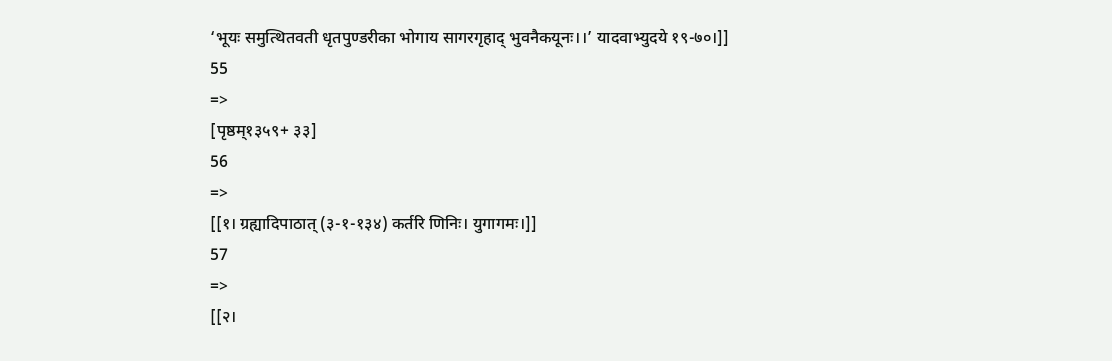‘भूयः समुत्थितवती धृतपुण्डरीका भोगाय सागरगृहाद् भुवनैकयूनः।।’ यादवाभ्युदये १९-७०।]]
55
=>
[पृष्ठम्१३५९+ ३३]
56
=>
[[१। ग्रह्यादिपाठात् (३-१-१३४) कर्तरि णिनिः। युगागमः।]]
57
=>
[[२।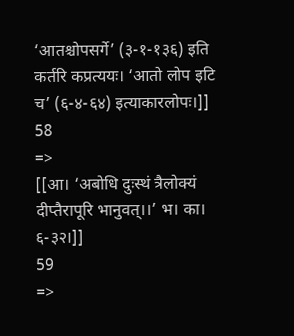‘आतश्चोपसर्गे’ (३-१-१३६) इति कर्तरि कप्रत्ययः। ‘आतो लोप इटि च’ (६-४-६४) इत्याकारलोपः।]]
58
=>
[[आ। ‘अबोधि दुःस्थं त्रैलोक्यं दीप्तैरापूरि भानुवत्।।’ भ। का। ६-३२।]]
59
=>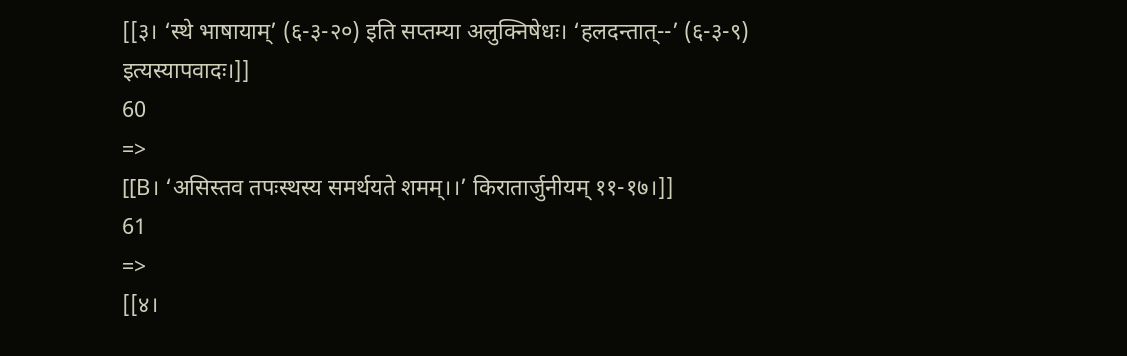[[३। ‘स्थे भाषायाम्’ (६-३-२०) इति सप्तम्या अलुक्निषेधः। ‘हलदन्तात्--’ (६-३-९) इत्यस्यापवादः।]]
60
=>
[[B। ‘असिस्तव तपःस्थस्य समर्थयते शमम्।।’ किरातार्जुनीयम् ११-१७।]]
61
=>
[[४।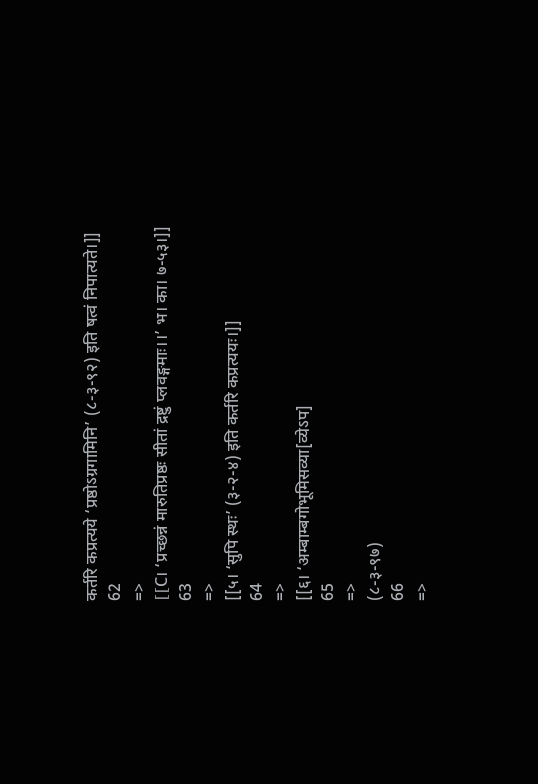कर्तरि कप्रत्यये ‘प्रष्ठोऽग्रगामिनि’ (८-३-९२) इति षत्वं निपात्यते।]]
62
=>
[[C। ‘प्रच्छन्नं मारुतिप्रष्ठः सीतां द्रष्टुं प्लवङ्गमाः।।’ भ। का। ७-५३।]]
63
=>
[[५। ‘सुपि स्थः’ (३-२-४) इति कर्तरि कप्रत्ययः।]]
64
=>
[[६। ‘अम्बाम्बगोभूमिसव्या[व्येऽप]
65
=>
(८-३-९७)
66
=>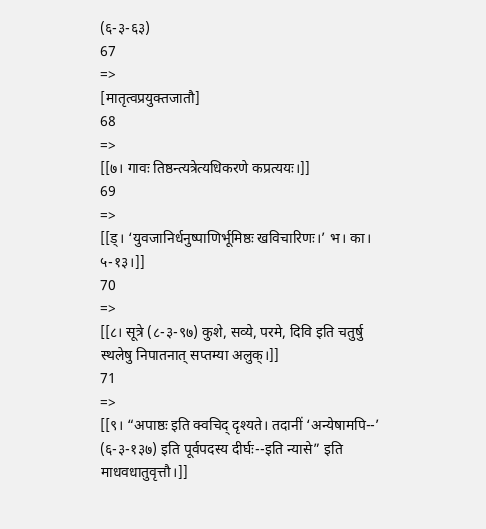(६-३-६३)
67
=>
[मातृत्वप्रयुक्तजातौ]
68
=>
[[७। गावः तिष्ठन्त्यत्रेत्यधिकरणे कप्रत्ययः।]]
69
=>
[[ड्। ‘युवजानिर्धनुष्पाणिर्भूमिष्ठः खविचारिणः।’ भ। का। ५-१३।]]
70
=>
[[८। सूत्रे (८-३-९७) कुशे, सव्ये, परमे, दिवि इति चतुर्षु स्थलेषु निपातनात् सप्तम्या अलुक्।]]
71
=>
[[९। “अपाष्ठः इति क्वचिद् दृश्यते। तदानीं ‘अन्येषामपि--’ (६-३-१३७) इति पूर्वपदस्य दीर्घः--इति न्यासे” इति माधवधातुवृत्तौ।]]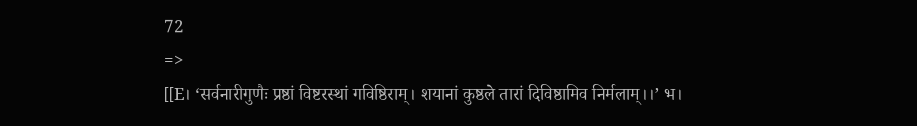72
=>
[[E। ‘सर्वनारीगुणैः प्रष्ठां विष्टरस्थां गविष्ठिराम्। शयानां कुष्ठले तारां दिविष्ठामिव निर्मलाम्।।’ भ।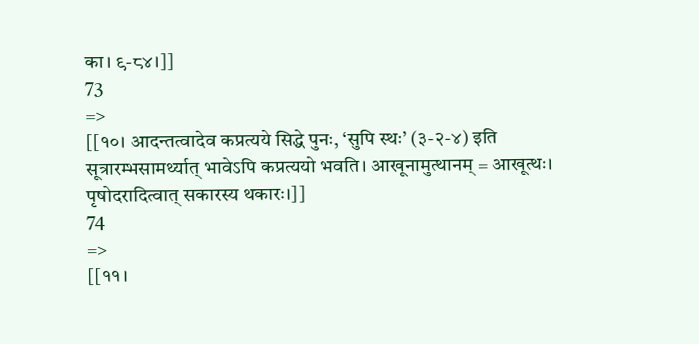का। ९-८४।]]
73
=>
[[१०। आदन्तत्वादेव कप्रत्यये सिद्धे पुनः, ‘सुपि स्थः’ (३-२-४) इति सूत्रारम्भसामर्थ्यात् भावेऽपि कप्रत्ययो भवति। आखूनामुत्थानम् = आखूत्थः। पृषोदरादित्वात् सकारस्य थकारः।]]
74
=>
[[११।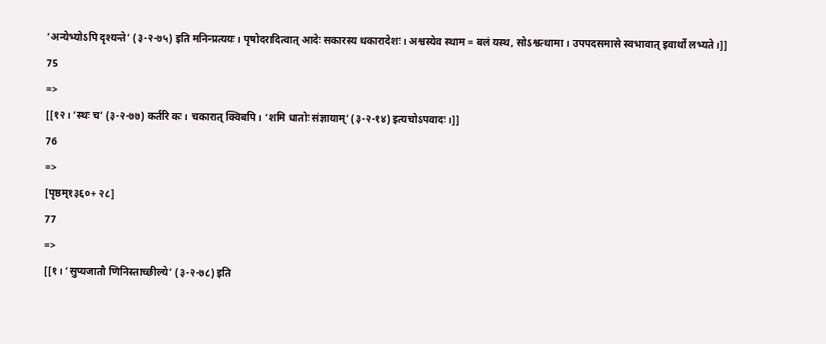‘अन्येभ्योऽपि दृश्यन्ते’ (३-२-७५) इति मनिन्प्रत्ययः। पृषोदरादित्वात् आदेः सकारस्य थकारादेशः। अश्वस्येव स्थाम = बलं यस्थ, सोऽश्वत्थामा। उपपदसमासे स्वभावात् इवार्थो लभ्यते।]]
75
=>
[[१२। ‘स्थः च’ (३-२-७७) कर्तरि कः। चकारात् क्विबपि। ‘शमि धातोः संज्ञायाम्’ (३-२-१४) इत्यचोऽपवादः।]]
76
=>
[पृष्ठम्१३६०+ २८]
77
=>
[[१। ‘सुप्यजातौ णिनिस्ताच्छील्ये’ (३-२-७८) इति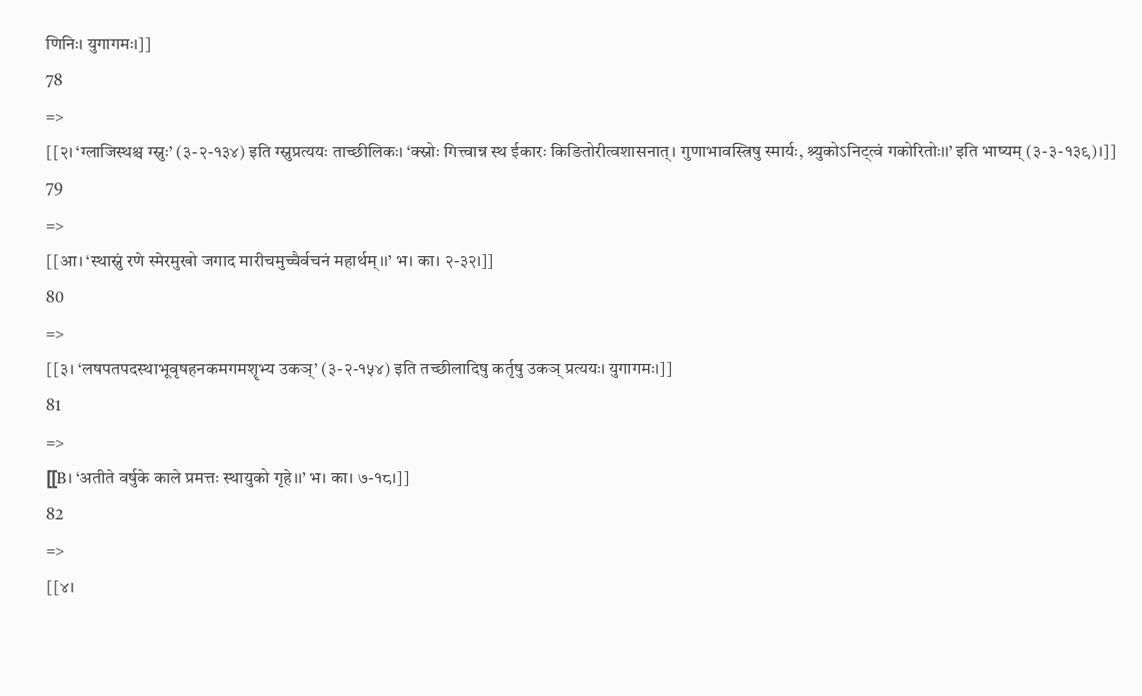णिनिः। युगागमः।]]
78
=>
[[२। ‘ग्लाजिस्थश्च ग्स्नुः’ (३-२-१३४) इति ग्स्नुप्रत्ययः ताच्छीलिकः। ‘क्स्नोः गित्त्वान्न स्थ ईकारः किङितोरीत्वशासनात्। गुणाभावस्त्रिषु स्मार्यः, श्र्युकोऽनिट्त्वं गकोरितोः।।’ इति भाष्यम् (३-३-१३९)।]]
79
=>
[[आ। ‘स्थास्नुं रणे स्मेरमुखो जगाद मारीचमुच्चैर्वचनं महार्थम्।।’ भ। का। २-३२।]]
80
=>
[[३। ‘लषपतपदस्थाभूवृषहनकमगमशॄभ्य उकञ्’ (३-२-१५४) इति तच्छीलादिषु कर्तृषु उकञ् प्रत्ययः। युगागमः।]]
81
=>
[[B। ‘अतीते वर्षुके काले प्रमत्तः स्थायुको गृहे।।’ भ। का। ७-१८।]]
82
=>
[[४।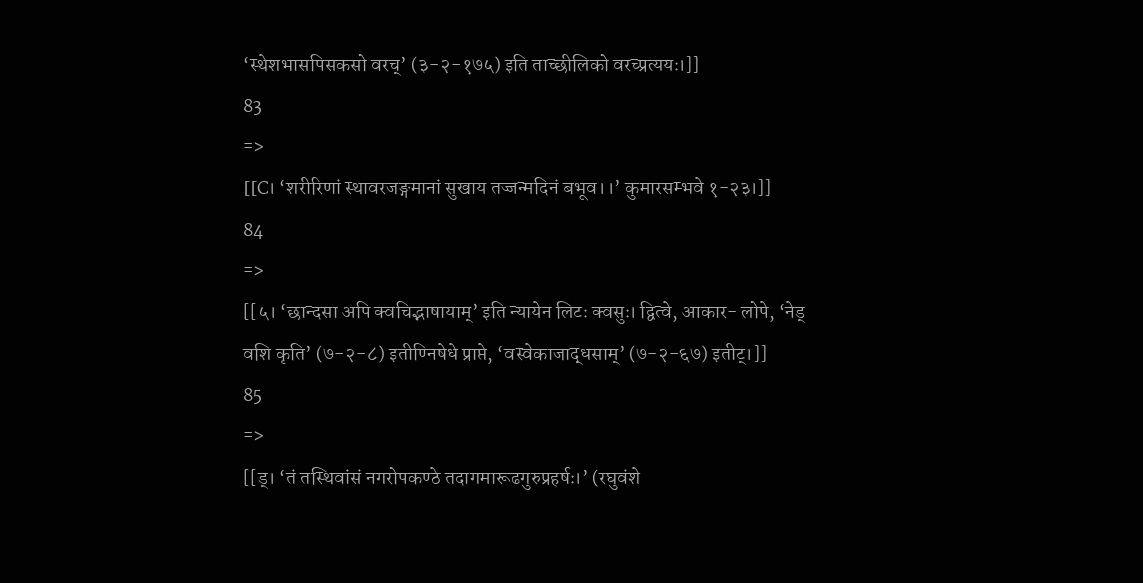‘स्थेशभासपिसकसो वरच्’ (३-२-१७५) इति ताच्छीलिको वरच्प्रत्ययः।]]
83
=>
[[C। ‘शरीरिणां स्थावरजङ्गमानां सुखाय तज्जन्मदिनं बभूव।।’ कुमारसम्भवे १-२३।]]
84
=>
[[५। ‘छान्दसा अपि क्वचिद्भाषायाम्’ इति न्यायेन लिटः क्वसुः। द्वित्वे, आकार- लोपे, ‘नेड् वशि कृति’ (७-२-८) इतीण्निषेधे प्राप्ते, ‘वस्वेकाजाद्धसाम्’ (७-२-६७) इतीट्।]]
85
=>
[[ड्। ‘तं तस्थिवांसं नगरोपकण्ठे तदागमारूढगुरुप्रहर्षः।’ (रघुवंशे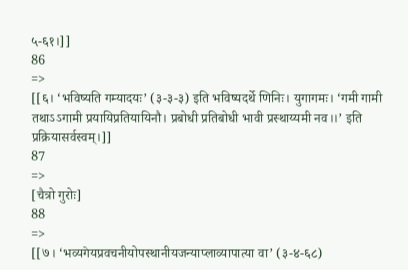५-६१।]]
86
=>
[[६। ‘भविष्यति गम्यादयः’ (३-३-३) इति भविष्यदर्थे णिनिः। युगागमः। ‘गमी गामी तथाऽऽगामी प्रयायिप्रतियायिनौ। प्रबोधी प्रतिबोधी भावी प्रस्थाय्यमी नव।।’ इति प्रक्रियासर्वस्वम्।]]
87
=>
[चैत्रो गुरोः]
88
=>
[[७। ‘भव्यगेयप्रवचनीयोपस्थानीयजन्याप्लाव्यापात्या वा’ (३-४-६८)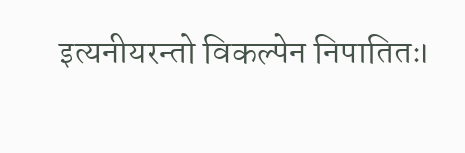इत्यनीयरन्तो विकल्पेन निपातितः।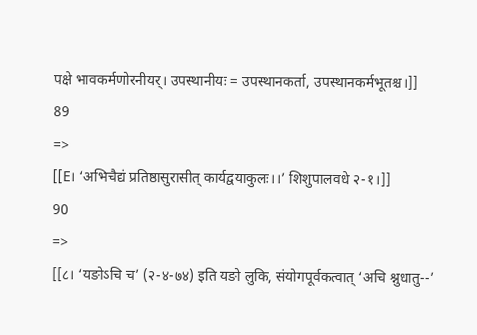पक्षे भावकर्मणोरनीयर्। उपस्थानीयः = उपस्थानकर्ता, उपस्थानकर्मभूतश्च।]]
89
=>
[[E। ‘अभिचैद्यं प्रतिष्ठासुरासीत् कार्यद्वयाकुलः।।’ शिशुपालवधे २-१।]]
90
=>
[[८। ‘यङोऽचि च’ (२-४-७४) इति यङो लुकि, संयोगपूर्वकत्वात् ‘अचि श्नुधातु--’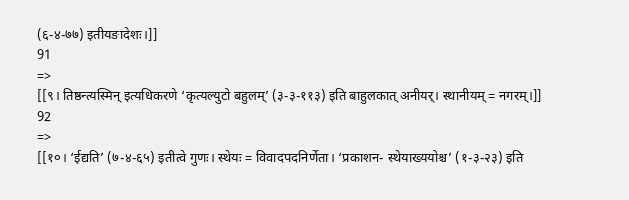(६-४-७७) इतीयङादेशः।]]
91
=>
[[९। तिष्ठन्त्यस्मिन् इत्यधिकरणे ‘कृत्यल्युटो बहुलम्’ (३-३-११३) इति बाहुलकात् अनीयर्। स्थानीयम् = नगरम्।]]
92
=>
[[१०। ‘ईद्यति’ (७-४-६५) इतीत्वे गुणः। स्थेयः = विवादपदनिर्णेता। ‘प्रकाशन- स्थेयाख्ययोश्च’ (१-३-२३) इति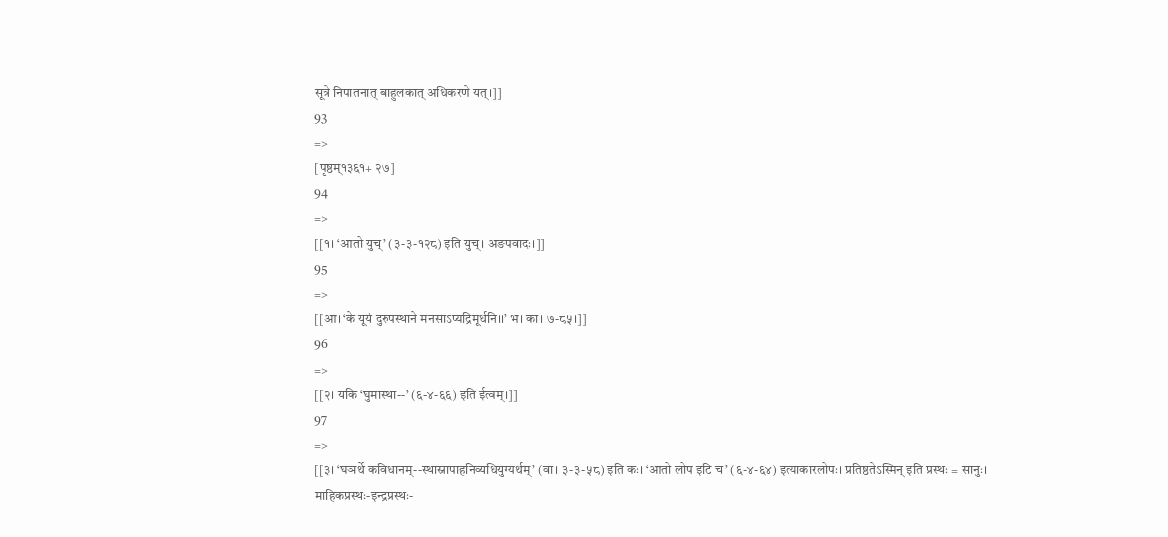सूत्रे निपातनात् बाहुलकात् अधिकरणे यत्।]]
93
=>
[पृष्ठम्१३६१+ २७]
94
=>
[[१। ‘आतो युच्’ (३-३-१२८) इति युच्। अङपवादः।]]
95
=>
[[आ। ‘के यूयं दुरुपस्थाने मनसाऽप्यद्रिमूर्धनि।।’ भ। का। ७-८५।]]
96
=>
[[२। यकि ‘घुमास्था--’ (६-४-६६) इति ईत्वम्।]]
97
=>
[[३। ‘घञर्थे कविधानम्--स्थास्नापाहनिव्यधियुग्यर्थम्’ (वा। ३-३-५८) इति कः। ‘आतो लोप इटि च’ (६-४-६४) इत्याकारलोपः। प्रतिष्ठतेऽस्मिन् इति प्रस्थः = सानुः। माहिकप्रस्थः-इन्द्रप्रस्थः-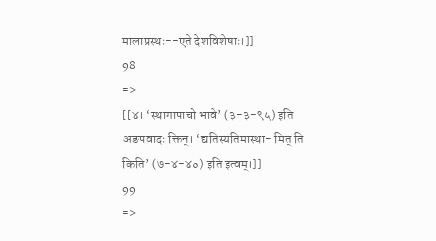मालाप्रस्थः--एते देशविशेषाः।]]
98
=>
[[४। ‘स्थागापाचो भावे’ (३-३-९५) इति अङपवादः क्तिन्। ‘द्यतिस्यतिमास्था- मित् ति किति’ (७-४-४०) इति इत्वम्।]]
99
=>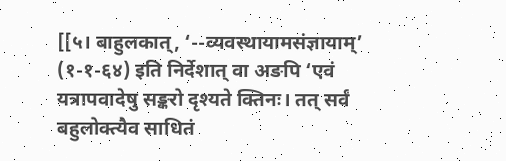[[५। बाहुलकात्, ‘--व्यवस्थायामसंज्ञायाम्’ (१-१-६४) इति निर्देशात् वा अङपि ‘एवं यत्रापवादेषु सङ्करो दृश्यते क्तिनः। तत् सर्वं बहुलोक्त्यैव साधितं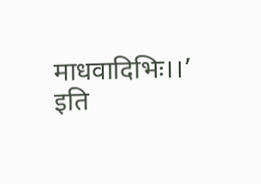माधवादिभिः।।’ इति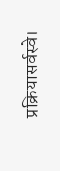प्रक्रियासर्वस्वे।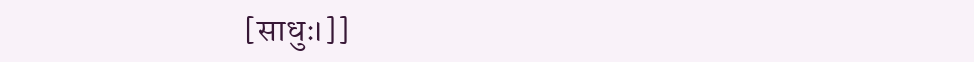[साधुः।]]